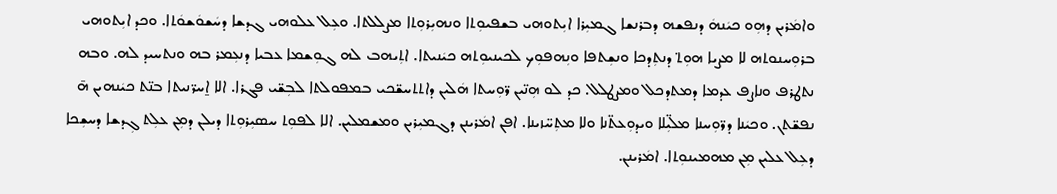ܘܐܡܿܪܝܢ ܕܗܼܘ ܟܝܿܢܗܿ ܕܢܦܫܗ ܕܒܪܢܫܐ ܓܡܝܼܪܐ ܐܝܼܬܘܗܝ ܒܫܦܝܘܼܬܐ ܘܢܗܝܼܪܘܼܬܐ ܡܨܠܠܬܐ. ܘܥܼܠ ܥܠܘܗܝ ܓܕܫܐ ܕܚܿܫܘܿܫܘܿܬܐ. ܘܟܕ ܐܝܼܬܘܗܝ ܒܪܘܼܚܢܘܬܗ ܠܐ ܡܨܝܐ ܗܘܼܬ݀ ܕܢܬܼܕܟܐ ܘܢܫܼܬܦܐ ܘܢܼܗܦܘܼܟ ܠܟܝܢܝܘܼܬܗ ܟܝܿܢܝܬܐ. ܐܬܼܝܗܒ ܠܗ ܓܘܼܫܡܐ ܥܒܝܐ ܕܢܥܼܡܪ ܒܗ ܘܢܬܚܝܕ ܠܗ. ܘܒܗ ܢܬܛܪܦ ܘܢܐܨܦ ܥܕܡܐ ܕܡܬܕܟܠ ܘܡܨܛܠܠ. ܟܕ ܠܘ ܗܼܢ̈ܝܢ ܪ̈ܘܼܚܬܐ ܗܿܠܝܢ ܕܐܬܬܚܫ̈ܟܝ ܒܡܦܘܠܬܐ ܠܒܼܫ̈ܝ ܦܓܪܐ. ܐܠܐ ܐ̱ܚܪ̈ܢܝܬܐ ܒܢ̈ܬ ܟܝܿܢܗܝܢ ܗ̄ ܢܦܫ̈ܬܢ. ܘܟܝܿܢܐ ܕܪ̈ܘܼܚܢܐ ܡܠ̈ܝܼܠܐ ܘܝܕܘܼܥܬ̈ܢܐ ܘܠܐ ܡܬܼܚ̈ܙܝܢܐ. ܐܦܢ ܐܡܿܪܝܢܢ ܕܓܡܝܼܪܝܢ ܘܡܫܡܠܝܢ. ܐܠܐ ܠܦܘܼܬ ܚܣܝܼܪܘܼܬܐ ܕܝܠܢ ܕܡܼܢ ܥܠܼܬ ܓܼܕܫܐ ܕܚܫܼܟܐ ܕܥܼܠ ܥܠܝܢ ܡܼܢ ܡܗܡܝܢܘܼܬܐ. ܐܡܿܪܝܢܢ.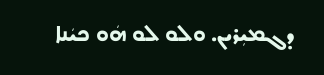ܕܓܡܝܼܪܝܢ. ܘܠܘ ܠܘ ܗܿܘ ܟܝܿܢܐ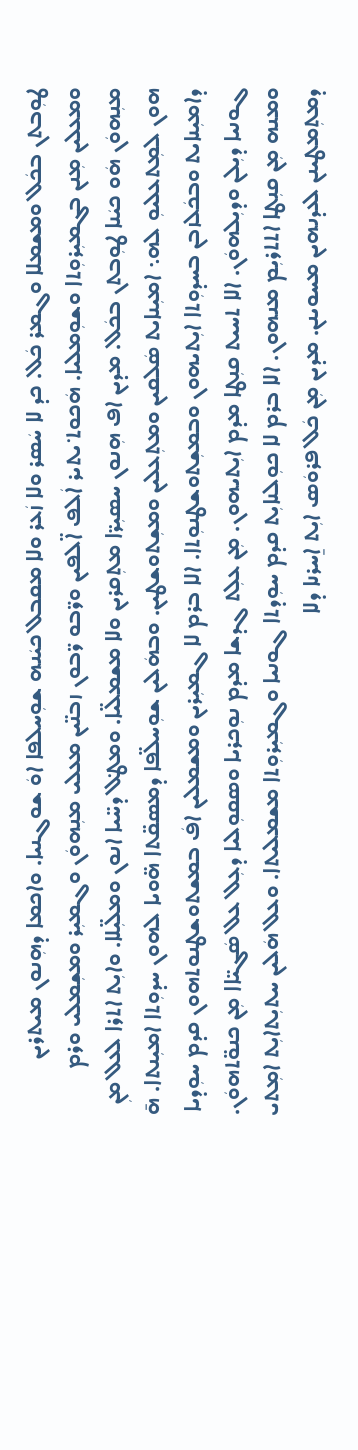ܛܘܼܒܬܢ ܒܟܿܠ ܘܡܫܡܠܐ ܘܓܡܪ ܟܿܠ. ܟܕ ܠܐ ܚܿܣܪ ܘܠܐ ܙܿܥܪ ܘܠܐ ܡܩܒܠ ܟܝܿܢܗ ܫܘܼܚܠܦܐ ܐܘܿ ܫܘܓܢܝܐ. ܘܐܟܡܐ ܕܗܼܢܘܢ ܡܝܬܪܝܢ ܘܡܥܠܝܢ ܡܼܢܢ ܒܓܡܝܼܪܘܼܬܐ ܘܫܘܼܡܠܝܐ. ܗܿܟܘܬ݀ ܝܬܝܪ ܐܿܠܦ ܐ̈ܠܦܝܢ ܘܪ̈ܒܘ ܪ̈ܒܘܢ ܙܒܢ̈ܝܢ ܡܥܠܝ ܡܢܼܗܘܿܢ ܘܓܡܝܼܪ ܘܡܫܼܡܠܝ ܘܪܡ ܡܢܼܗܘܿܢ ܗܿܘ ܟܝܿܢܐ ܛܘܼܒܬܢ ܒܟܿܠ. ܡܕܝܢ ܐܦ ܗܼܢܘܢ ܚܣܝܼܪ̈ܐ ܡܬܼܩܪܝܢ ܘܠܐ ܡܫܡܠ̈ܝܐ. ܘܡܛ݀ܠ ܕܚ̈ܝܐ ܐܢܘܢ ܘܡܠ̈ܝܼܠܐ. ܘܐܝܼܬ ܐܬܪܐ ܠܥܠ ܡܢܼ ܗܘܢ ܠܡܼܬܥܠܝܘܼ ܠܗ܆ ܐܡܝܼܢܐܝܬ ܣܿܠܩܝܢ ܘܡܬܼܥܠܝܢ ܘܡܫܼܬܘܫܛܝܢ. ܘܒܗܿܠܝܢ ܫܘܼܚܠ̈ܦܐ ܕܡܣܩ̈ܬܐ ܗ̈ܘܝܐ ܠܗܘܢ ܚܕܘܼܬܐ ܐܡܝܼܢܬܐ. ܗ̄ ܕܐܡܝܼܢܐܝܬ ܘܒܟܿܠܙܒܢ ܒܚܕܘܼܬܐ ܐܝܼܬܝܗܘܢ ܘܒܡܫܼܬܘܫܛܢܘܼܬܐ. ܐܠܐ ܒܪܡ ܠܐ ܓܡܝܼܪܝܢ ܘܡܫܡܠܝܢ ܐܦܿ ܒܡܫܬܘܫܛܢܘܬܗܘܢ ܩܕܡ ܚܘܼܕܝܐ ܓܘܢܝܐ ܕܝܼܠܢ ܘܕܝܼܠܗܘܿܢ. ܐܠܐ ܬܚܝܬ ܩܢܼܛܐ ܡܕܡ ܐܝܼܬܝܗܘܢ. ܡܼܢ ܥܠܼܬ ܓܕܫܐ ܡܕܡ ܢܘܼܟܪܝܐ ܘܣܩܘܼܠܝܐ ܕܥܼܠ ܥܠ ܣܿܓܝ̈ܐܐ ܡܼܢ ܟܢܘ̈ܬܗܘܿܢ. ܘܡܢܗ ܡܼܢ ܩܢܼܛܐ ܐܬܬܪܝܼܡ ܡܢܗܘܢ. ܐܠܐ ܒܪܡ ܠܐ ܟܘܼܠܢܐܝܼܬ ܩܕܡ ܚܘܼܕܬܐ ܓܘܢܝܐ ܘܓܡܝܼܪܘܼܬܐ ܡܫܡܠܝܬܐ. ܘܥܠ ܗܿܠܝܢ ܚܬܝܼܬܐܝܼܬ ܐܡܼܬܝ ܕܡܬܼܡܛܝܢܢ ܠܥܕܢܗܝܢ ܡܚܘܝܢܢ. ܡܕܝܢ ܡܼܢ ܟܿܠ ܦܪܘܿܣ ܐܝܼܬ ܐ̱ܚܪܢܐ ܕܠܐ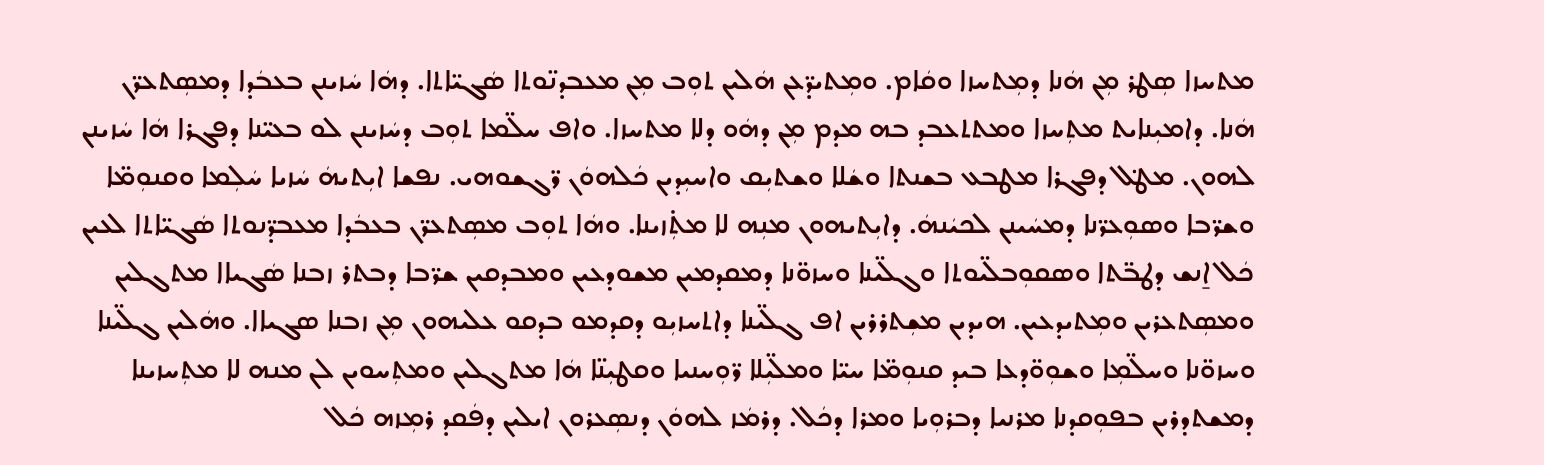ܡܬܚܙܐ ܣܼܛܪ ܡܼܢ ܗܿܢܐ ܕܡܼܬܚܙܐ ܘܩܿܐܡ. ܘܡܼܬܝܕ̈ܥܢ ܗܿܠܝܢ ܬܘܼܒ ܡܼܢ ܡܥܒܕܢ̈ܘܬܐ ܣܿܓܝ̈ܐܬܐ. ܕܗܿܐ ܚܿܙܝܢܢ ܒܥܒܿܕܐ ܕܡܣܼܬܥܪ̈ܢ ܗܿܢܐ. ܕܐܡܝܼܢܐܝܬ ܡܬܼܚܙܐ ܘܡܬܬܥܒܕ ܒܗ ܡܕܡ ܡܼܢ ܕܗܿܘ ܕܠܐ ܡܬܚܙܐ. ܘܐܦ ܚܠ̈ܡܐ ܬܘܼܒ ܕܚܿܙܝܢܢ ܠܘ ܒܥܝ̈ܢܐ ܕܦܓܪܐ ܗܿܐ ܚܿܙܝܢܢ ܠܗܘܢ. ܡܛ݀ܠ ܕܦܓܪܐ ܡܛܒܥ ܒܫܢܬܐ ܘܫܿܠܐ ܘܫܬܝܼܩ ܘܐܚܝܼܕܝܢ ܟܿܠܗܘܿܢ ܪ̈ܓܫܘܗܝ. ܢܦܫܐ ܐܝܼܬܝܗܿ ܚܿܙܝܐ ܚܿܠܼܡܐ ܘܩܢܘܼܡ̈ܐ ܘܫܪ̈ܒܐ ܘܣܘܼܥܪ̈ܢܐ ܕܡܚܿܝܢܢ ܠܟܝܿܢܗܿ. ܕܐܝܼܬܝܗܘܢ ܡܢܼܗ ܠܐ ܡܬܼ̇ܙܝܢܐ. ܘܗܿܐ ܬܘܼܒ ܡܣܼܬܥܪ̈ܢ ܒܥܒܿܕܐ ܡܥܒܕ̈ܢܘܬܐ ܣܿܓܝ̈ܐܬܐ ܠܥܝܢ
ܟܿܠ ܐ̱ܢܫ ܕܛܒ̈ܬܐ ܘܣܩܘܼܒܠ̈ܝܘܬܐ ܘܓܠ̈ܝܢܐ ܘܚܙܘ̈ܢܐ ܕܡܩܕܡܝܢ ܡܫܘܕܥܝܢ ܘܡܒܕܩܝܢ ܫܪ̈ܒܐ ܕܒܬܪ ܙܒܢܐ ܣܿܓܝܐܐ ܡܬܓܠܝܢ ܘܡܣܼܬܥܪܝܢ ܘܡܼܬܝܕܥܝܢ. ܗܝܕܝܢ ܡܫܼܬܪܪܝܢ ܐܦ ܓܠ̈ܝܢܐ ܕܐܬܚܙܝܼܘ ܕܩܕܡܘ ܒܕܩܘ ܥܠܝܗܘܢ ܡܼܢ ܙܒܢܐ ܣܓܝܐܐ. ܘܗܿܠܝܢ ܓܠ̈ܝܢܐ ܘܚܙܘ̈ܢܐ ܘܚܠ̈ܡܼܐ ܘܫܘܼܘ̈ܕܥܐ ܒܝܕ ܩܢܘܼܡ̈ܐ ܚܝ̈ܐ ܘܡܠ̈ܝܼܠܐ ܪ̈ܘܼܚܢܝܐ ܘܩܛܝܼܢ̈ܐ ܗܿܐ ܡܬܓܠܝܢ ܘܡܬܼܚܘܝܢ ܠܢ ܡܢܗ ܠܐ ܡܬܼܚܙܝܢܐ ܕܡܫܬܕܪܝܢ ܒܦܘܼܩܕܢܐ ܡܪܢܝܐ ܕܒܪܘܼܝܐ ܘܡܪܐ ܕܟܿܠ. ܕܪܡܿܙ ܠܗܘܿܢ ܕܢܣܼܥܪܘܢ ܐܝܠܝܢ ܕܦܿܩܕ ܪܡܼܙܗ ܟܿܠ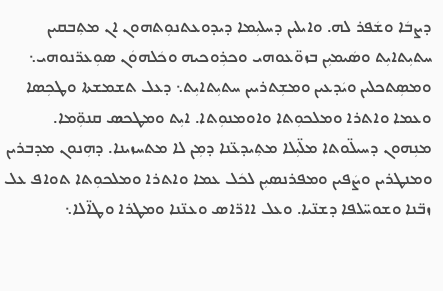ܕܨܒܿܐ ܘܫܿܦܪ ܠܗ. ܘܐܝܠܝܢ ܕܚܠܝܼܡܐ ܕܝܕܘܥܬܢܘܼܬܗܘܢ ܐܢ ܡܬܼܒܩܝܢ ܚܬܝܼܬܐܝܼܬ ܘܣܿܝܡܝܼܢ ܒܙܘ̈ܥܘܗܝ ܘܟܪܼܘܟܝܗ ܘܟܿܠܗܘܿܢ ܣܘܼܥܪ̈ܢܘܗܝ܆ ܘܡܣܼܬܟܠܝܢ ܘܝܿܕܥܝܢ ܘܡܫܼܬܪܝܝܢ ܚܬܝܼܬܐܝܼܬ܆ ܕܥܠ ܬܫܡܫܬܐ ܘܛܟܼܣܐ ܘܥܡܐ ܘܐܬܪܐ ܘܡܠܟܘܼܬܐ ܘܐܘܡܢܘܼܬܐ. ܐܝܼܬ ܘܡܛܟܣ ܩܢܘܼ̈ܡܐ. ܡܢܼܗܘܢ ܕܚܝܠ̈ܘܬܐ ܡܠ̈ܝܼܠܐ ܡܬܼܝܕܥ̈ܢܐ ܕܡܼܢ ܠܐ ܡܬܚܙܝܢܐ. ܕܗܼܢܘܢ ܡܕܒܪܝܢ ܘܡܢܛܪܝܢ ܘܨܿܦܝܢ ܘܡܦܪܢܣܝܼܢ ܠܟܿܠ ܥܡܐ ܘܐܬܪܐ ܘܡܠܟܘܼܬܐ ܬܘܐܦ ܥܠ ܙܒ̈ܢܐ ܘܫܘܚ̈ܠܦܐ ܕܫܢ̈ܝܐ. ܘܥܠ ܐܐܪ̈ܐܣ ܘܥܢ̈ܢܐ ܘܡܛܪܐ ܘܛܐ̈ܠܐ܆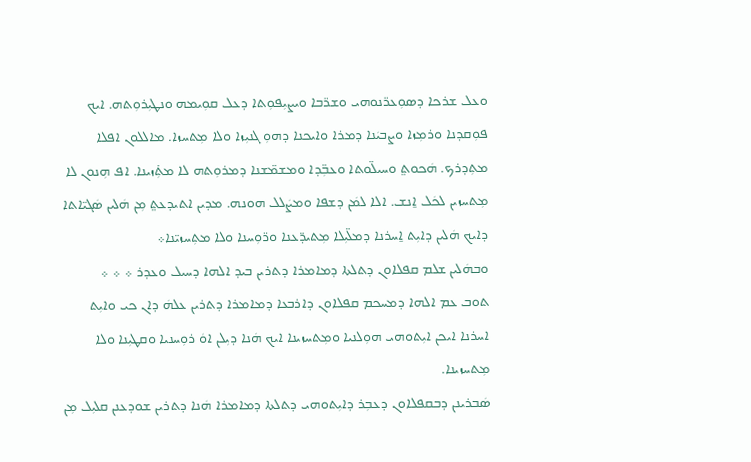ܘܥܠ ܫܪܟܐ ܕܣܘܼܥܪ̈ܢܘܗܝ ܘܫܪ̈ܒܐ ܘܝܨܝܼܦܘܼܬܐ ܕܥܠ ܩܘܼܝܡܗ ܘܢܛܝܼܪܘܼܬܗ. ܐܝܟ ܦܘܼܩܕܢܐ ܘܪܡܼܙܐ ܘܨܒܝܿܢܐ ܕܡܪܐ ܘܐܝܟܢܐ ܕܗܘܼ ܓܢܝܼܙܐ ܘܠܐ ܡܼܬܚܙܐ. ܡܐܠܠܘܢ ܐܦܠܐ ܡܬܼܕܪܟ. ܗܿܟܘܬ݀ ܘܚܝܠ̈ܘܬܐ ܘܥܒܼ̈ܕܐ ܘܡܫܡ̈ܫܢܐ ܕܡܪܘܼܬܗ ܠܐ ܡܬܼ̇ܙܝܢܐ. ܐܦ ܗܼܢܘܢ ܠܐ ܡܼܬܚܙܝܢ ܠܟܿܠ ܐ̱ܢܫ. ܐܠܐ ܠܡܿܢ ܕܫܦܐ ܘܡܨܿܠܠ ܗܘܢܗ. ܡܕܝܢ ܐܬܝܕܥܬ݀ ܡܼܢ ܗܿܠܝܢ ܣܿܓܝ̈ܐܬܐ ܕܐܝܟ ܗܿܠܝܢ ܕܐܝܼܬ ܐ̱ܚܪܢܐ ܕܡܠ̈ܝܼܠܐ ܡܼܬܝܕ̈ܥܢܐ ܘܪ̈ܘܼܚܢܐ ܘܠܐ ܡܬܼܚܙܝ̈ܢܐ܀
ܘܒܗܿܠܝܢ ܫܠܡ ܩܦܠܐܘܢ ܕܬܠܬܐ ܕܡܐܡܪܐ ܕܬܪܝܢ ܒܝܕ ܐܠܗܐ ܕܚܝܠ ܘܥܕܪ ܀ ܀ ܀
ܬܘܒ ܥܡ ܐܠܗܐ ܕܡܚܟܡ ܩܦܠܐܘܢ ܕܐܪܒܥܐ ܕܡܐܡܪܐ ܕܬܪܝܢ ܥܠܗܿ ܕܐܢ ܟܝ ܘܐܝܼܬ ܐܚܪܢܐ ܐܝܟܢ ܐܝܼܬܘܗܝ ܗܘܼܠܢܝܐ ܘܡܼܬܚܙܝܢܐ ܐܝܟ ܗܿܢܐ ܕܝܼܠܢ ܐܘܿ ܪܘܼܚܢܝܐ ܘܩܛܝܼܢܐ ܘܠܐ ܡܼܬܚܙܝܢܐ.
ܣܿܒܪܝܢܢ ܕܒܩܦܠܐܘܢ ܕܥܒܼܪ ܕܐܝܼܬܘܗܝ ܕܬܠܬܐ ܕܡܐܡܪܐ ܗܿܢܐ ܕܬܪܝܢ ܫܘܕܥܢܢ ܩܠܝܼܠ ܡܼܢ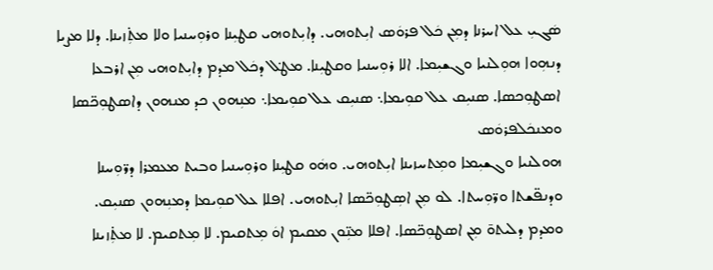ܣܿܓܝܼ ܥܠ ܐܚܪܢܐ ܕܡܼܢ ܟܿܠ ܦܪܘܿܣ ܐܝܼܬܘܗܝ. ܕܐܝܼܬܘܗܝ ܩܛܝܼܢܐ ܘܪܘܼܚܢܝܐ ܘܠܐ ܡܬܼ̇ܙܝܢܐ. ܕܠܐ ܡܨܝܐ ܕܢܗܼܘܐ ܗܘܼܠܢܝܐ ܘܓܫܝܼܡܐ. ܐܠܐ ܪܘܼܚܢܝܐ ܘܩܛܝܼܢܐ. ܡܛ݀ܠ ܕܟܿܠ ܡܕܡ ܕܐܝܼܬܘܗܝ ܡܼܢ ܐܪܒܥܐ ܐܣܛܘܼܟܣܐ. ܣܢܝܼܩ ܥܠ ܩܘܼܝܡܐ܆ ܣܢܝܼܩ ܥܠ ܩܘܼܝܡܐ܆ ܡܢܼܗܘܢ ܟܕ ܡܢܗܘܢ ܕܐܣܛܘܼܟ̈ܣܐ ܘܡܢܟܿܠܦܪܘܿܣ
ܗܘܠܢܝܐ ܘܓܫܝܼܡܐ ܘܡܼܬܚܙܝܢܐ ܐܝܼܬܘܗܝ. ܘܗܿܘ ܩܛܝܼܢܐ ܘܪܘܼܚܢܝܐ ܘܒܝܬ ܡܥܡܪܐ ܕܪ̈ܘܼܚܢܐ ܘܕܢܦ̈ܫܬܐ ܘܪ̈ܘܼܚܬܐ. ܠܘ ܡܼܢ ܐܣܼܛܘܼܟ̈ܣܐ ܐܝܼܬܘܗܝ. ܐܦܠܐ ܥܠ ܩܘܼܝܡܐ ܕܡܢܼܗܘܢ ܣܢܝܼܩ. ܘܡܕܡ ܕܠܝܬܘ̄ ܡܼܢ ܐܣܛܘܼܟ̈ܣܐ. ܐܦܠܐ ܡܢܼ̈ܘܢ ܡܩܝܡ ܐܘܿ ܡܼܬܩܝܡ. ܠܐ ܡܼܬܩܝܡ. ܠܐ ܡܬܼ̇ܙܝܢܐ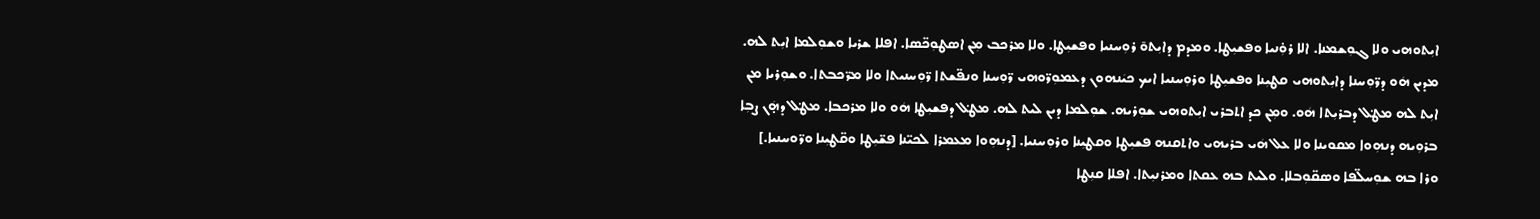ܐܝܼܬܘܗܝ ܘܠܐ ܓܘܼܫܡܢܐ. ܐܠܐ ܪܘܼ̇ܢܝܐ ܘܦܫܝܼܛܐ. ܘܡܕܡ ܕܐܝܼܬܘ̄ ܪܘܼܚܢܝܐ ܘܦܫܝܼܛܐ. ܘܠܐ ܡܪܟܒ ܡܼܢ ܐܣܛܘܼܟ̈ܣܐ. ܐܦܠܐ ܫܪܝܐ ܘܫܘܼܠܡܐ ܐܝܼܬ ܠܗ. ܡܕܝܢ ܗܿܘ ܕܪ̈ܘܼܚܢܐ ܕܐܝܼܬܘܗܝ ܩܛܝܼܢܐ ܘܦܫܝܼܛܐ ܘܪܘܼܚܢܝܐ ܐܝܟ ܟܝܿܢܗܘܢ ܕܥܡܘܼܪ̈ܘܗܝ ܪ̈ܘܼܚܢܐ ܘܢܦ̈ܫܬܐ ܪ̈ܘܼܚܢܝܬܐ ܘܠܐ ܡܪ̈ܟܒܬܐ. ܘܫܘܼܪܝܐ ܡܢ ܐܝܼܬ ܠܗ ܡܛ݀ܠ ܕܒܪܝܼܬܐ ܗܿܘ. ܘܡܼܢ ܟܕ ܐܬܒܪܝ ܐܝܼܬܘܗܝ ܫܘܼܪܝܗ. ܫܘܼܠܡܐ ܕܝܢ ܠܝܬ ܠܗ. ܡܛ݀ܠ ܕܦܫܝܼܛܐ ܗܿܘ ܘܠܐ ܡܪܟܒܐ. ܡܛ݀ܠ ܕܗ̣ܿܢ ܨܒܼܐ ܒܪܘܼܝܗ ܕܢܗܼܘܐ ܡܩܘܝܢܐ ܘܠܐ ܥܠ ܗܿܝ ܒܪܝܗܝ ܘܐܬܩܢܗ ܦܫܝܼܛܐ ܘܩܛܝܼܢܐ ܘܪܘܼܚܢܝܐ. [ܕܢܗܼܘܐ ܡܥܡܪܐ ܠܟܝ̈ܢܐ ܦܫ̈ܝܼܛܐ ܘܩ̈ܛܝܼܢܐ ܘܪ̈ܘܚܢܝܐ.] ܘܪܐ ܒܗ ܫܘܼܚܠ̈ܦܐ ܘܣܩ̈ܘܼܒܠܐ. ܘܠܝܬ ܒܗ ܥܩܬܐ ܘܡܪܢܝܼܬܐ. ܐܦܠܐ ܩܢܼܛܐ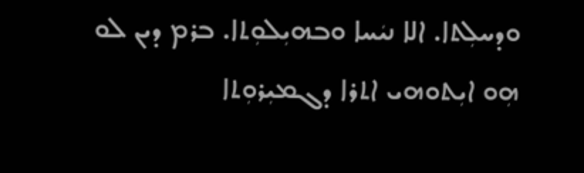ܘܕܚܠܼܬܐ. ܐܠܐ ܢܝܿܚܐ ܘܒܗܝܼܠܘܼܬܐ. ܒܪܡ ܕܝܢ ܠܘ ܗܼܘ ܐܝܼܬܘܗܝ ܐܬܪܐ ܕܓܡܝܼܪܘܼܬܐ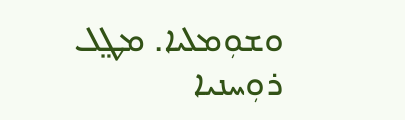ܘܫܘܼܡܠܝܐ. ܡܛ݀ܠ ܪܘܼܚܢܝܐ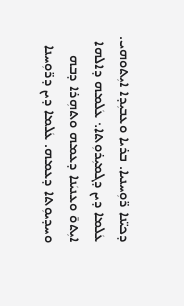ܕܟܝ̈ܢܐ ܪ̈ܘܼܚܢܝܐ. ܒܪܝܐ ܘܥܒܝܼܕܐ ܐܝܼܬܘܗܝ. ܥܿܠܡܐ ܕܝܢ ܕܓܡܝܼܪܘܼܬܐ܆ ܥܿܠܡܗ ܕܐܠܗܐ ܐܝܼܬܘ̄ ܘܥܢܝܿܢܐ ܕܥܡܗ ܘܬܗܼܪܐ ܕܒܗ ܘܚܕܝܘܼܬܐ ܕܥܡܗ. ܥܿܠܡܐ ܕܝܢ ܕܪ̈ܘܼܚܢܐ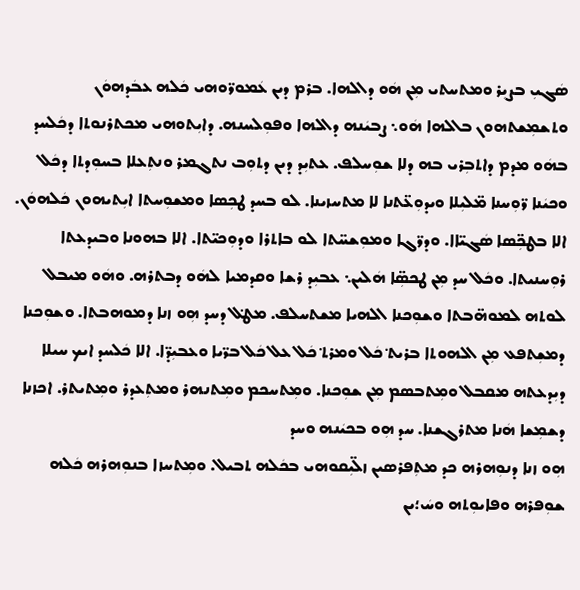ܣܿܓܝܼ ܒܨܝܼܪ ܘܡܬܚܬܝ ܡܼܢ ܗܿܘ ܕܐܠܗܐ. ܒܪܡ ܕܝܢ ܥܿܡܘܪ̈ܘܗܝ ܟܿܠܗ ܥܒܿܕܗܘܿܢ ܘܬܫܡܼܫܬܗܘܢ ܒܐܠܗܐ ܗܿܘ܆ ܨܒܝܿܢܗ ܕܐܠܗܐ ܘܦܘܼܠܚܢܗ. ܕܐܝܼܬܘܗܝ ܡܟܬܪܢܘܬܐ ܕܟܿܠܚܕ ܒܗܿܘ ܡܕܡ ܕܐܬܒܼܪܝ ܒܗ ܕܠܐ ܫܘܼܚܠܦ. ܥܬܝܼܕ ܕܝܢ ܕܬܘܼܒ ܢܬܓܡܪ ܘܢܬܼܥܠܐ ܒܚܘܼܕܬܐ ܕܟܿܠ ܘܟܝܿܢܐ ܪ̈ܘܼܚܢܐ ܡ̈ܠܝܼܠܐ ܘܝܕܘܼܥ̈ܬܢܐ ܠܐ ܡܬܚܙܝܢܐ. ܠܘ ܒܚܕ ܛܟܼܣܐ ܘܡܫܘܼܚܬܐ ܐܝܼܬܝܗܘܢ ܟܿܠܗܘܿܢ. ܐܠܐ ܒܛܟܼ̈ܣܐ ܣܿܓܝ̈ܐܐ. ܘܕܪ̈ܓܐ ܘܡܘܼܫܚ̈ܬܐ ܠܘ ܒܐܬܪܐ ܘܕܘܼܟܝ̈ܬܐ. ܐܠܐ ܒܗܘܢܐ ܘܒܝܕܥܬܐ ܪܘܼܚܢܝܬܐ. ܘܟܿܠ ܚܕ ܡܼܢ ܛܟܣܼ̈ܐ ܗܿܠܝܢ܆ ܥܒܝܼܕ ܪܫܐ ܘܩܕܡܝܐ ܠܗܿܘ ܕܒܬܪܗ. ܘܗܿܘ ܡܝܒܠ ܠܘܬܗ ܠܡܘܗ̈ܒܬܐ ܘܫܘܼܟܢܐ ܐܠܗܝܐ ܡܫܬܚܠܦ. ܡܛ݀ܠ ܕܚܕ ܗܼܘ ܙܢܐ ܕܡܘܗܒܬܐ. ܘܫܘܼܟܢܐ ܕܡܫܼܬܦܥ ܡܼܢ ܐܠܗܘܬܐ ܒܪܝܬ݀ ܟܿܠ ܘܡܪܬ݀ ܟܿܠ ܥܠ ܟܿܠ ܒܪ̈ܝܐ ܘܥܒܝܼܕ̈ܐ. ܐܠܐ ܟܿܠܚܕ ܐܝܟ ܚܝܠܐ ܕܝܼܕܥܬܗ ܡܩܒܠ ܘܡܼܬܒܣܡ ܡܼܢ ܫܘܼܟܢܐ. ܘܡܼܬܚܟܡ ܘܡܼܬܢܗܪ ܘܡܬܼܥܕܪ ܘܡܼܬܝܬܪ. ܐܟܙܢܐ ܕܫܡܼܫܐ ܗܿܢܐ ܡܬܪܓܫܢܐ. ܚܕ ܗܼܘ ܒܟܝܿܢܗ ܘܚܕ
ܗܼܘ ܙܢܐ ܕܢܘܼܗܪܗ ܟܕ ܡܬܼܦܪܣܝܢ ܙܠ̈ܝܼܩܘܗܝ ܒܟܿܠܗ ܬܒܝܠ. ܘܡܼܬܚܙܐ ܒܢܘܼܗܪܗ ܟܿܠܗ ܫܘܼܦܪܗ ܘܦܐܝܘܼܬܗ ܘܚܿ؛ܝܢ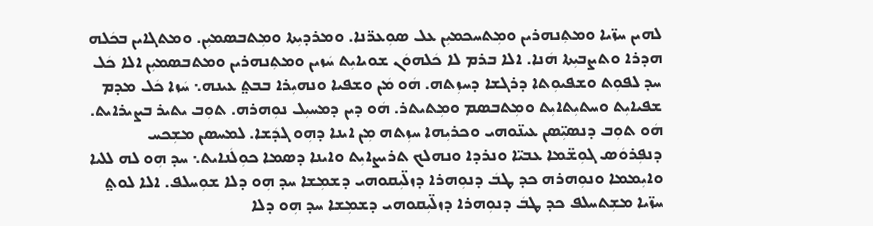ܠܗܝܢ ܚܙ̈ܝܐ ܘܡܬܼܢܗܪܝܢ ܘܡܼܬܚܟܡܝܼܢ ܥܠ ܣܘܼܥܪ̈ܢܐ. ܘܡܪܕܝܼܬܐ ܘܡܼܬܒܣܡܝܼܢ. ܘܡܬܓܐܝܢ ܒܟܿܠܗ ܗܕܪܐ ܘܬܨܒܝܼܬܐ ܗܿܢܐ. ܐܠܐ ܒܪܡ ܠܐ ܟܿܠܗܘܿܢ ܫܘܝܐܝܼܬ ܚܿܙܝܢ ܘܡܬܼܢܗܪܝܢ ܘܡܬܒܣܡܝܼܢ ܐܠܐ ܟܿܠ ܚܕ ܠܦܘܼܬ ܘܫܦܝܘܼܬܐ ܕܪܓܫܐ ܕܚܙܼܬܗ. ܗܿܘ ܡܿܢ ܘܫܦܝܐ ܘܢܗܝܼܪܐ ܒܒܬ݀ ܥܝܢܗ܆ ܚܿܙܐ ܟܿܠ ܡܕܡ ܫܦܝܐܝܼܬ ܘܚܬܝܼܬܐܝܼܬ ܘܡܼܬܒܣܡ ܘܡܼܬܝܬܪ. ܗܿܘ ܕܝܢ ܕܡܚܝܼܠ ܢܘܼܗܪܗ. ܬܘܼܒ ܝܬܝܪ ܒܨܝܪܐܝܬ. ܗܿܘ ܬܘܼܒ ܕܢܣܝܼ̈ܣܢ ܥܝܢ̈ܘܗܝ ܘܟܪܝܼܗܐ ܚܙܼܬܗ ܡܼܢ ܐܝܢܐ ܕܗܼܘ ܓܕܿܫܐ. ܠܡܚܣܢ ܡܫܼܟܚ ܕܢܦܼܪܘܿܣ ܓܘܼܫ̈ܡܐ ܥܒܝ̈ܐ ܘܢܪܕܐ ܘܢܗܠܟ ܬܪܝܨܐܝܼܬ ܘܐܝܢܐ ܕܣܡܐ ܟܘܼܠܿܢܐܝܬ܆ ܚܕ ܗܼܘ ܠܗ ܠܠܝܐ ܘܐܝܼܡܡܐ ܘܢܘܼܗܪܗ ܟܕ ܛܒܿ ܕܢܘܼܗܪܐ ܕܙܠ̈ܝܼܩܘܗܝ ܕܫܡܼܫܐ ܚܕ ܗܼܘ ܕܠܐ ܫܘܼܚܠܦ. ܐܠܐ ܠܘܬ݀ ܚܙ̈ܝܐ ܡܫܼܬܚܠܦ ܟܕ ܛܒܿ ܕܢܘܼܗܪܐ ܕܙܠ̈ܝܼܩܘܗܝ ܕܫܡܼܫܐ ܚܕ ܗܼܘ ܕܠܐ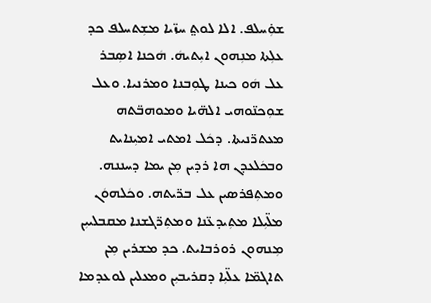ܫܘܼ̇ܚܠܦ. ܐܠܐ ܠܘܬ݀ ܚܙ̈ܝܐ ܡܫܼܬܚܠܦ ܟܕ ܥܠܼܬܐ ܡܢܼܗܘܢ ܐܝܼܬܝܗܿ. ܗܿܟܢܐ ܐܣܼܒܪ ܥܠ ܗܿܘ ܟܝܢܐ ܛܘܼܒܢܐ ܘܡܪܢܝܐ. ܘܥܠ ܫܘܼܟܢ̈ܘܗܝ ܐܠܗ̈ܝܐ ܘܡܘܗܒ̈ܬܗ ܡܥܬܪ̈ܢܝܬܐ. ܕܟܿܠ ܐܡܬܝ ܐܡܝܼܢܐܝܬ ܘܒܟܿܠܥܕܢ ܗܐ ܪܕܝܢ ܡܼܢ ܝܡܐ ܕܚܢܢܗ. ܘܡܬܼܦܪܣܝܢ ܥܠ ܒܪ̈ܝܬܗ. ܘܟܿܠܗܘܿܢ ܡܠ̈ܝܼܠܐ ܡܬܼܝܕܥ̈ܢܐ ܘܡܬܼܪ̈ܓܫܢܐ ܡܩܒܠܝܝܼܢ ܡܼܢܗܘܢ ܪܘܪܒܐܝܬ. ܟܕ ܡܫܪܝܢ ܡܼܢ ܬܐܓܡ̈ܐ ܥܠ̈ܝܼܐ ܕܩܪܝܒܝܼܢ ܘܡܥܠܝܢ ܠܘܥܕܡܐ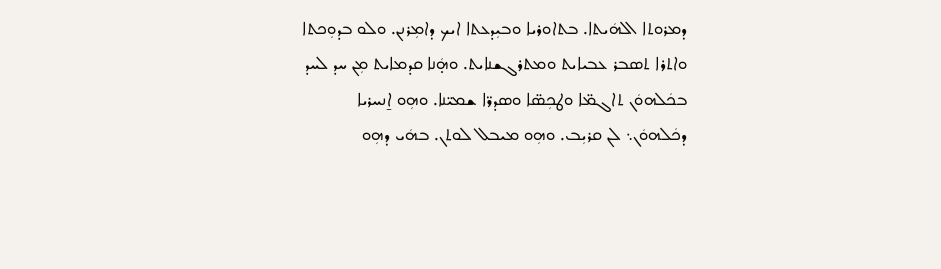ܕܡܪܘܬܐ ܐܠܗܿܝܬܐ. ܒܬܐܘܪܝܐ ܘܒܝܼܕܥܬܐ ܐܝܟ ܕܐܡܼܪܢܢ. ܘܠܘ ܒܕܘܼܟܬܐ ܘܐܬܪܐ ܬܣܒܪ ܥܒܝܐܝܬ ܘܡܬܪܓܫܢܐܝܬ. ܘܗ̣ܿܢܐ ܩܕܡܐܝܬ ܡܼܢ ܚܕ ܠܚܕ ܒܟܿܠܗܘܿܢ ܬܐܓܡ̈ܐ ܘܛܟܼܣ̈ܐ ܘܣܕܪ̈ܐ ܫܡܝ̈ܢܐ. ܘܗܼܘ ܐ̱ܢܚܪܝܐ ܕܟܿܠܗܘܿܢ܆ ܠܢ ܩܪܝܼܒ. ܘܗܼܘ ܡܝܒܠ ܠܘܬܢ. ܒܗܿܝ ܕܗܼܘ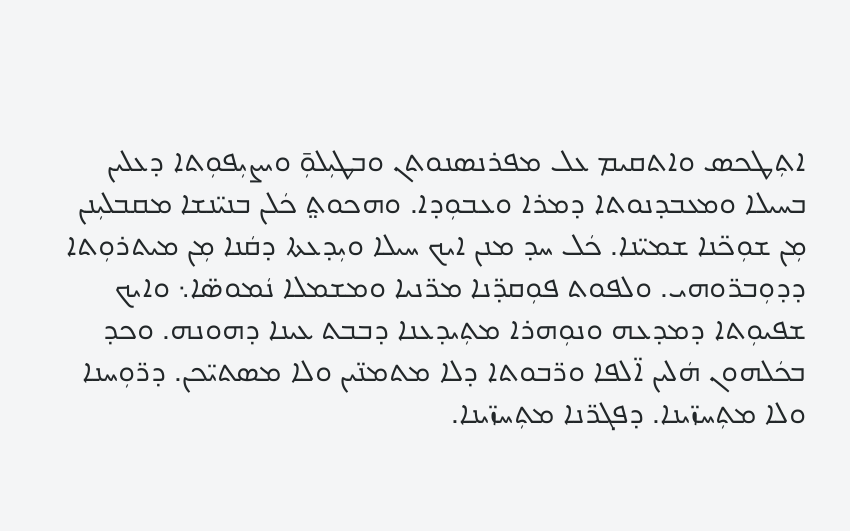ܐܬܼܛܟܣ ܘܐܬܩܝܡ ܥܠ ܡܦܪܢܣܢܘܬܢ ܘܒܛܝܼܠܘܼ̄ ܘܝܨܝܼܦܘܼܬܐ ܕܥܠܝܢ ܒܚܝܠܐ ܘܡܥܒܕܢܘܬܐ ܕܡܪܐ ܘܥܒܘܼܕܐ. ܘܗܟܘܬ݀ ܟܿܠܢ ܒܢܝ̈ܢܫܐ ܡܩܒܠܝܼܢܢ ܡܼܢ ܫܘܼܟ̈ܢܐ ܫܡܝ̈ܢܐ. ܟܿܠ ܚܕ ܡܢܢ ܐܝܟ ܚܝܠܐ ܘܝܼܕܥܬܐ ܕܩܿܢܐ ܡܼܢ ܡܝܬܪܘܼܬܐ ܕܕܘܼܒܪ̈ܘܗܝ. ܘܠܦܘܬ ܦܘܼܩܕ̈ܢܐ ܡܪ̈ܢܝܐ ܘܡܫܡܠܐ ܢܿܡܘܣ̈ܐ܆ ܘܐܝܟ ܫܦܝܘܼܬܐ ܕܡܕܥܗ ܘܢܘܼܗܪܐ ܡܬܼܝܕܥܢܐ ܕܒܒܬ ܥܝܢܐ ܕܗܘܢܗ. ܘܟܕ ܒܟܿܠܗܘܢ ܗܿܠܝܢ ܐ̈ܠܦܐ ܘܪ̈ܒܘܬܐ ܕܠܐ ܡܬܡܢ̈ܝܢ ܘܠܐ ܡܣܬܝ̈ܟܢ. ܕܪ̈ܘܼܚܢܐ ܘܠܐ ܡܬܼܚܙ̈ܝܢܐ. ܕܦܓܪ̈ܢܐ ܡܬܼܚܙ̈ܝܢܐ.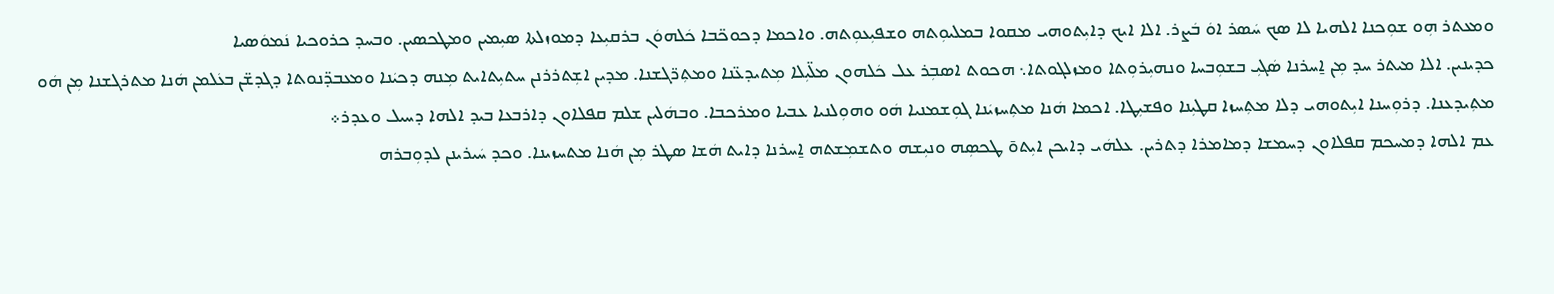ܘܡܥܬܪ ܗܼܘ ܫܘܼܟܢܐ ܐܠܗܝܐ ܠܐ ܣܟ ܚܿܣܪ ܐܘܿ ܒܿܨܪ. ܐܠܐ ܐܝܟ ܕܐܝܼܬܘܗܝ ܡܩܘܐ ܒܡܠܝܘܼܬܗ ܘܫܦܝܼܥܘܼܬܗ. ܘܐܟܡܐ ܕܟܘܟ̈ܒܐ ܟܿܠܗܘܿܢ ܒܪܩܝܼܥܐ ܕܡܘܙܠܬܐ ܣܝܼܡܝܢ ܘܡܛܟܣܝܢ. ܘܒܚܕ ܟܪܘܟܝܐ ܢܿܡܘܿܣܝܐ
ܟܕܝܢܝܢ. ܐܠܐ ܡܝܬܪ ܚܕ ܡܼܢ ܐ̱ܚܪܢܐ ܣܿܓܝܼ ܒܫܘܼܒܚܐ ܘܢܗܝܼܪܘܼܬܐ ܘܡܙܠܓܘܬܐ܆ ܗܟܘܬ ܐܣܒܼܪ ܥܠ ܟܿܠܗܘܢ ܡܠ̈ܝܼܠܐ ܡܼܬܝܕܥ̈ܢܐ ܘܡܬܼܪ̈ܓܫܢܐ. ܡܕܝܢ ܐܫܼܬܪܪܢܢ ܚܬܝܼܬܐܝܬ ܡܼܢܗ ܕܟܝܿܢܐ ܘܡܥܒܕ̈ܢܘܬܐ ܕܓܕܫ̈ܢ ܒܥܿܠܡܢ ܗܿܢܐ ܡܬܪܓܫܢܐ ܡܼܢ ܗܿܘ ܡܬܼܝܕܥܢܐ. ܕܪܘܼܚܢܐ ܐܝܼܬܘܗܝ ܕܠܐ ܡܬܼܚܙܐ ܩܛܝܼܢܐ ܘܦܫܝܼܛܐ. ܐܟܡܐ ܗܿܢܐ ܡܬܼܚܙܝܿܢܐ ܓܘܼܫܡܢܝܐ ܗܿܘ ܘܗܘܼܠܢܝܐ ܥܒܝܐ ܘܡܪܟܒܐ. ܘܒܗܿܠܝܢ ܫܠܡ ܩܦܠܐܘܢ ܕܐܪܒܥܐ ܒܝܕ ܐܠܗܐ ܕܚܝܠ ܘܥܕܪ܀
ܥܡ ܐܠܗܐ ܕܡܚܟܡ ܩܦܠܐܘܢ ܕܚܡܫܐ ܕܡܐܡܪܐ ܕܬܪܝܢ. ܥܠܗܿܝ ܕܐܝܟܢ ܐܝܼܬܘ̄ ܛܟܣܼܗ ܘܢܝܼܫܗ ܘܬܫܡܼܫܬܗ ܐ̱ܚܪܢܐ ܕܐܝܬ ܗܿܫܐ ܣܛܪ ܡܼܢ ܗܿܢܐ ܡܬܚܙܝܢܐ. ܘܟܕ ܚܿܝܪܝܢܢ ܠܕܘܼܒܪܗ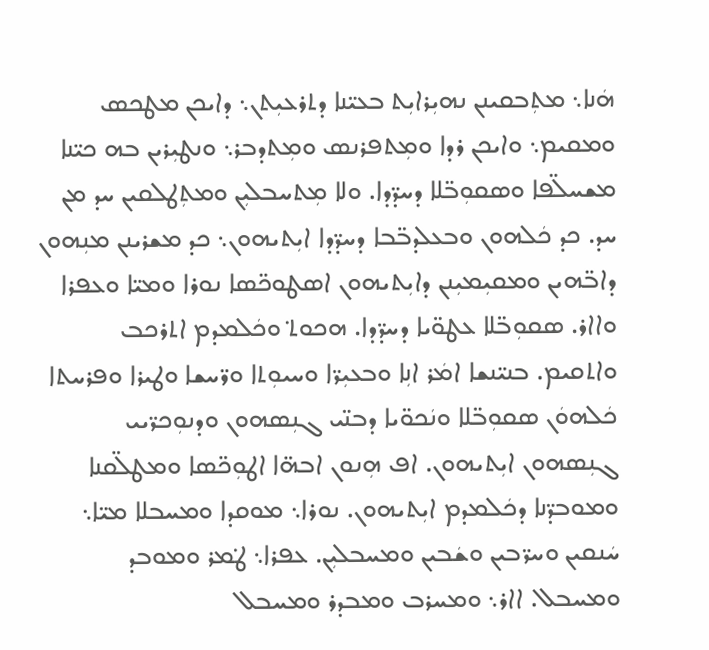ܗܿܢܐ܆ ܡܬܼܒܩܝܢܢ ܢܗܝܼܪܐܝܼܬ ܒܥܝ̈ܢܐ ܕܬܪܥܝܼܬܢ܆ ܕܐܝܟܢ ܡܛܟܣ ܘܡܩܝܡ܆ ܘܐܝܟܢ ܪܕܐ ܘܡܼܬܦܪܢܣ ܘܡܼܬܕܒܪ܆ ܘܢܛܝܼܪܝܢ ܒܗ ܟܝ̈ܢܐ ܡܫܚܠ̈ܦܐ ܘܣܩܘܼܒ̈ܠܐ ܕܚܕ̈ܕܐ. ܘܠܐ ܡܼܬܚܒܠܝܼܢ ܘܡܬܼܛܠܩܝܢ ܚܕ ܡܢ ܚܕ. ܟܕ ܟܿܠܗܘܢ ܘܒܥܠܕܒ̈ܒܐ ܕܚܕ̈ܕܐ ܐܝܼܬܝܗܘܢ܆ ܟܕ ܡܫܪܝܢܢ ܡܢܼܗܘܢ ܕܐܒ̈ܗܝܢ ܘܡܩܝܼܡܝܼܢܢ ܕܐܝܼܬܝܗܘܢ ܐܣܛܘܟ̈ܣܐ ܢܘܪܐ ܘܡܝ̈ܐ ܘܥܦܪܐ ܘܐܐܪ. ܣܩܘܼܒ̈ܠܐ ܥܛܘ̈ܝܐ ܕܚܕ̈ܕܐ. ܗܟܘܬ݀ ܘܟܿܠܡܕܡ ܐܬܪܟܒ ܘܐܬܩܝܡ. ܒܢܝ̈ܢܫܐ ܐܡܿܪ ܐܢܼܐ ܘܒܥܝܼܪ̈ܐ ܘܚܝܘܼܬܐ ܘܪ̈ܚܫܐ ܘܛܝܪܐ ܘܦܪܚܬܐ ܟܿܠܗܘܿܢ ܣܩܘܼܒ̈ܠܐ ܘܢܿܟܘ̈ܝܐ ܕܒܢ̈ܝ ܓܢܼܣܗܘܢ ܘܕܢܘܼܟܪ̈ܝܝ ܓܢܼܣܗܘܢ ܐܝܼܬܝܗܘܢ. ܐܦ ܗܼܢܘܢ ܐܒܗ̈ܐ ܐܛܘܼܟ̈ܣܐ ܘܡܛܠ̈ܩܢܐ ܘܡܘܒܕ̈ܢܐ ܕܟܿܠܡܕܡ ܐܝܼܬܝܗܘܢ. ܢܘܪܐ܆ ܡܘܩܕܐ ܘܡܚܒܠܐ ܡܝ̈ܐ܆ ܚܿܢܩܝܢ ܘܚܪ̈ܒܝܢ ܘܫܿܒܝܢ ܘܡܚܒܠܝܼܢ. ܥܦܪܐ܆ ܛ݀ܡܪ ܘܡܘܒܕ ܘܡܚܒܠ. ܐܐܪ܆ ܘܡܚܪܒ ܘܡܒܕܪ ܘܡܚܒܠ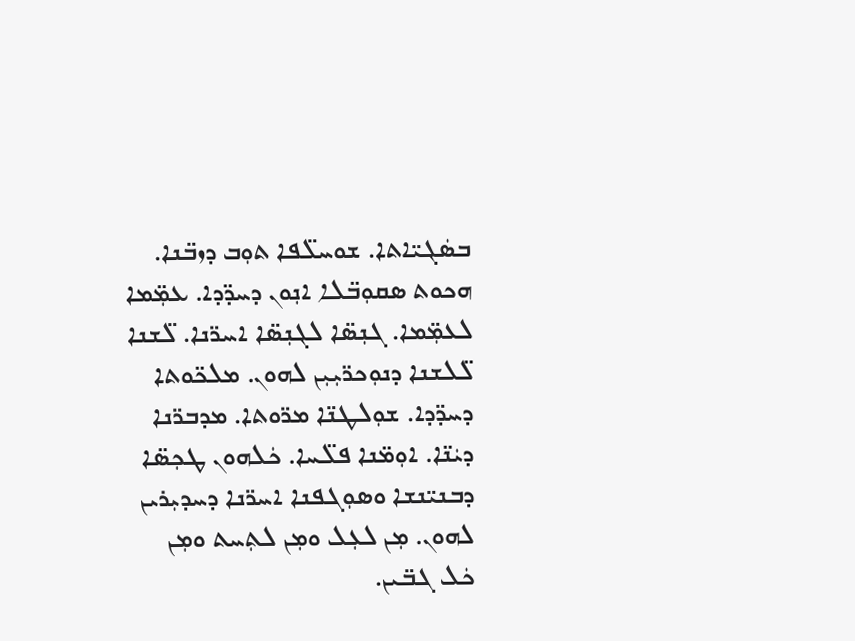ܒܣܿܓܝ̈ܐܬܐ. ܫܘܚܠ̈ܦܐ ܬܘܼܒ ܕܙܒ̈ܢܐ. ܗܟܘܬ ܣܩܘܼܒ̈ܠܐ ܐܢܼܘܢ ܕܚܕ̈ܕܐ. ܥܡܼ̈ܡܐ ܠܥܡܼ̈ܡܐ. ܓܢܼܣ̈ܐ ܠܓܢܼܣ̈ܐ ܐܚܪ̈ܢܐ. ܠ̈ܫܢܐ ܠ̈ܠܫܢܐ ܕܢܘܼܟܪ̈ܝܼܝܼܢ ܠܗܘܢ. ܡܠܟ̈ܘܬܐ ܕܚܕ̈ܕܐ. ܫܘܼܠܛܢ̈ܐ ܡܪ̈ܘܬܐ. ܡܕܒܪ̈ܢܐ ܕܝܿܢ̈ܐ. ܐܘܼܡ̈ܢܐ ܦܠ̈ܚܐ. ܟܿܠܗܘܢ ܛܟܼܣ̈ܐ ܕܒܢܝ̈ܢܫܐ ܘܣܘܼܓܦܢܐ ܐܚܪ̈ܢܐ ܕܚܕܝܼܪܝܢ ܠܗܘܢ. ܡܼܢ ܠܥܼܠ ܘܡܼܢ ܠܬܼܚܬ ܘܡܼܢ ܟܿܠ ܓܒ̈ܝܢ.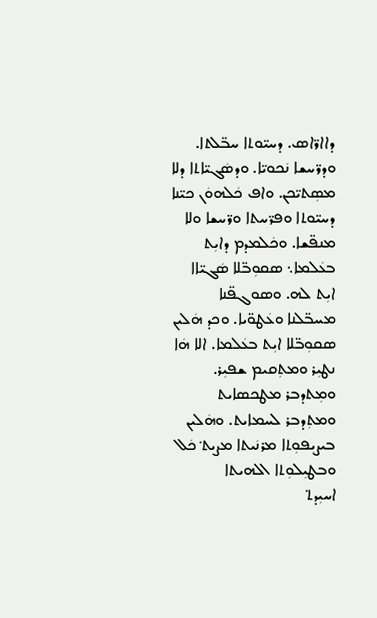ܕܐܐܪ̈ܐܣ. ܕܚܝ̈ܘܬܐ ܚܒ̈ܠܬܐ. ܘܕܪ̈ܚܫܐ ܢܿܟܘܝ̈ܐ. ܘܕܣܿܓܝ̈ܐܬܐ ܕܠܐ ܡܣܼܬܝ̈ܟܢ. ܘܐܦ ܟܿܠܗܘܿܢ ܟܝ̈ܢܐ ܕܚܝ̈ܘܬܐ ܘܦܪ̈ܚܬܐ ܘܪ̈ܚܫܐ ܘܠܐ ܡܢܦ̈ܫܐ. ܘܟܿܠܡܕܡ ܕܐܝܼܬ ܒܥܿܠܡܐ܆ ܣܩܘܼܒ̈ܠܐ ܣܿܓܝ̈ܐܐ ܐܝܼܬ ܠܗ. ܘܣܘܓܦ̈ܢܐ ܡܚܒ̈ܠܢܐ ܘܥܿܛܘ̈ܝܐ. ܘܟܕ ܗܿܠܝܢ ܣܩܘܼܒ̈ܠܐ ܐܝܼܬ ܒܥܿܠܡܐ. ܐܠܐ ܗܿܐ ܢܛܝܼܪ ܘܡܬܼܩܝܡ ܫܦܝܼܪ. ܘܡܼܬܕܒܪ ܡܛܟܣܐܝܬ ܘܡܬܼܕܒܪ ܠܚܡܐܝܬ. ܘܗܿܠܝܢ ܒܝܨܝܼܦܘܼܬܐ ܡܪܢܿܝܬܐ ܡܨܝܬ݀ ܟܿܠ ܘܒܛܝܼܠܘܼܬܐ ܐܠܗܝܬܐ
ܐܚܝܼܕܬ݀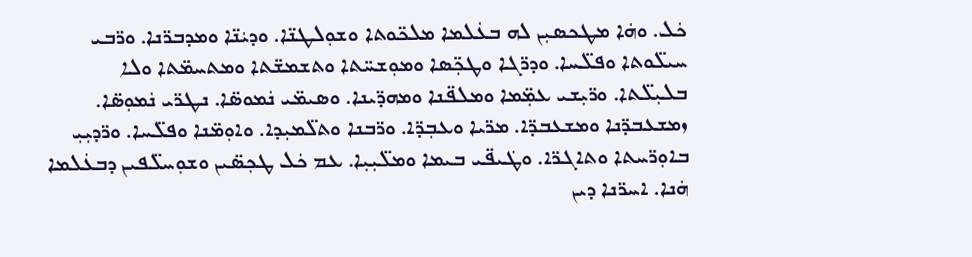ܟܿܠ. ܘܗܿܐ ܡܛܟܣܝܼܢ ܠܗ ܒܥܿܠܡܐ ܡܠܟ̈ܘܬܐ ܘܫܘܼܠܛܢ̈ܐ. ܘܕܝܿܢ̈ܐ ܘܡܕܒܪ̈ܢܐ. ܘܪ̈ܒܝ ܚܝܠ̈ܘܬܐ ܘܦܠ̈ܚܐ. ܘܕܪ̈ܓܐ ܘܛܟܼ̈ܣܐ ܘܡܘܼܫܚ̈ܬܐ ܘܬܫܡܫ̈ܬܐ ܘܡܬܚܡ̈ܬܐ ܘܠܐ ܒܠܝܼܠ̈ܬܐ. ܘܪ̈ܝܼܫܝ ܥܡܼ̈ܡܐ ܘܡܠܦ̈ܢܐ ܘܡܗܕ̈ܝܢܐ. ܘܣܝܡ̈ܝ ܢܿܡܘܣ̈ܐ. ܢܛܪ̈ܝ ܢܿܡܘܼܣ̈ܐ. ܙܡܫܥܒܕ̈ܢܐ ܘܡܫܥܒܕ̈ܐ. ܡܪ̈ܝܐ ܘܥܒܼܕ̈ܐ. ܘܪ̈ܒܢܐ ܘܬܠ̈ܡܝܼܕܐ. ܘܐܘܼܡ̈ܢܐ ܘܦܠ̈ܚܐ. ܘܪ̈ܕܝܼܝܼ ܒܐܘܼܪ̈ܚܬܐ ܘܬܐܓܪ̈ܐ. ܘܛܿܝܦ̈ܝ ܒܝܡܐ ܘܡܠ̈ܝܼܝܼܐ. ܥܡ ܟܿܠ ܛܟܼܣ̈ܝܢ ܘܫܘܼܚܠ̈ܦܝܢ ܕܒܥܿܠܡܐ ܗܿܢܐ. ܐܚܪ̈ܢܐ ܕܝܢ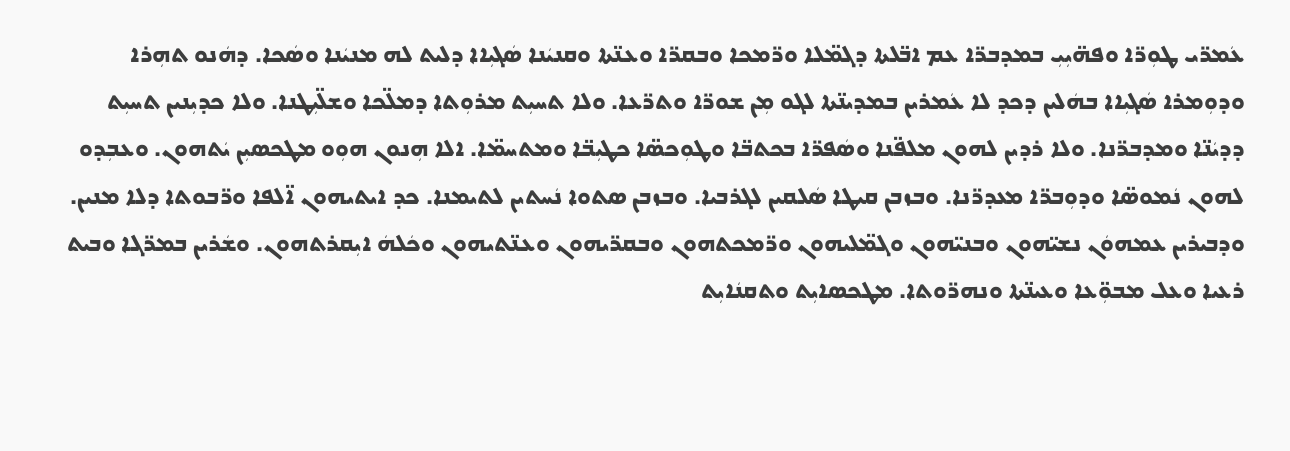ܥܿܡܪ̈ܝ ܛܘܼܪ̈ܐ ܘܦܗ̈ܝܼܝܼ ܒܡܕܒܪ̈ܐ ܥܡ ܐܒ̈ܠܬܐ ܕܓܡ̈ܠܐ ܘܪ̈ܡܟܐ ܘܒܩܪ̈ܐ ܘܥܢ̈ܬܐ ܘܩܢܝܿܢܐ ܣܿܓܝܼܐܐ ܕܠܝܬ ܠܗ ܡܢܝܿܢܐ ܘܣܿܟܐ. ܕܗܿܢܘ ܬܗܼܪܐ ܘܕܘܼܡܪܐ ܣܿܓܝܼܐܐ ܒܗܿܠܝܢ ܕܟܕ ܠܐ ܥܿܡܪܝܢ ܒܡܕܝܢ̈ܬܐ ܠܓܘ ܡܼܢ ܫܘܪ̈ܐ ܘܬܪ̈ܥܐ. ܘܠܐ ܬܚܝܼܬ ܡܪܘܼܬܐ ܕܡܠ̈ܟܐ ܘܫܠ̈ܝܼܛܢܐ. ܘܠܐ ܟܕܝܼܢܝܢ ܬܚܝܼܬ ܕܕܝܿܢ̈ܐ ܘܡܕܒܪ̈ܢܐ. ܘܠܐ ܪܕܝܢ ܠܗܘܢ ܡܠܦ̈ܢܐ ܘܣܿܦܪ̈ܐ ܒܟܬܒ̈ܐ ܘܛܘܼܟܣ̈ܐ ܟܛܝܼܒ̈ܐ ܘܡܬܚܡ̈ܐ. ܐܠܐ ܗܼܢܘܢ ܗܘܼܘ ܡܛܟܣܝܼܢ ܝܿܬܗܘܢ. ܘܥܒܼܕܘ ܠܗܘܢ ܢܿܡܘܣ̈ܐ ܘܕܘܼܒܪ̈ܐ ܡܥܕܪ̈ܢܐ. ܘܒܙܒܢ ܩܝܛܐ ܣܿܠܩܝܢ ܠܓܪܒܝܐ. ܘܒܙܒܢ ܣܬܘܐ ܢܿܚܬܝܢ ܠܬܝܡܢܐ. ܟܕ ܐܝܬܝܗܘܢ ܐ̈ܠܦܐ ܘܪ̈ܒܘܬܐ ܕܠܐ ܡܢܝܢ. ܘܕܒܝܪܝܢ ܥܡܗܘܿܢ ܢܫܝ̈ܗܘܢ ܘܒܢܝ̈ܗܘܢ ܘܓܡ̈ܠܝܗܘܢ ܘܪ̈ܡܟܬܗܘܢ ܘܒܩܪ̈ܝܗܘܢ ܘܥܢ̈ܬܝܗܘܢ ܘܟܿܠܗܿ ܐܝܼܩܪܬܗܘܢ. ܘܫܿܪܝܢ ܒܡܪ̈ܓܐ ܘܒܝܬ ܪܥܝܐ ܘܥܠ ܡܒܘܼ̈ܥܐ ܘܥܝܢ̈ܬܐ ܘܢܗܪ̈ܘܬܐ. ܡܛܟܣܐܝܼܬ ܘܬܩܢܿܐܝܼܬ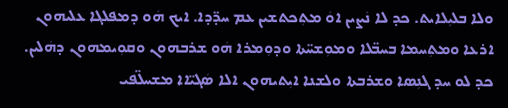ܘܠܐ ܒܠܝܼܠܐܝܬ. ܟܕ ܠܐ ܢܿܨܝܢ ܐܘܿ ܡܬܼܟܬܫܝܢ ܥܡ ܚܕ̈ܕܐ. ܐܝܟ ܗܿܘ ܕܡܦܠܓܐ ܥܠܝܗܘܢ ܐܪܥܐ ܘܡܬܼܚܡܐ ܒܚܒ̈ܠܐ ܘܡܘܼܫܚ̈ܬܐ ܘܕܘܼܡܪܐ ܗܿܘ ܫܪܒܗܘܢ ܘܩܘܼܝܡܗܘܢ ܕܗܿܠܝܢ. ܟܕ ܠܘ ܚܕ ܓܢܼܣܐ ܘܫܪܒܬܐ ܘܠܫܢܐ ܐܝܼܬܝܗܘܢ ܐܠܐ ܣܿܓܝ̈ܐܐ ܡܫܚܠ̈ܦܝ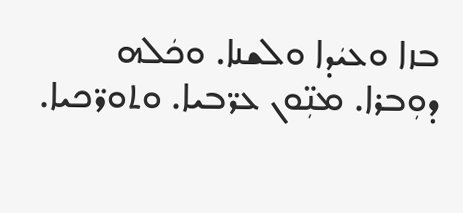ܒܙܐ ܘܥܝܿܕܐ ܘܠܫܢܐ. ܘܟܿܠܗ ܕܘܼܒܪܐ. ܡܢܼ̈ܘܢ ܥܪ̈ܒܝܐ. ܘܬܘܪ̈ܟܝܐ.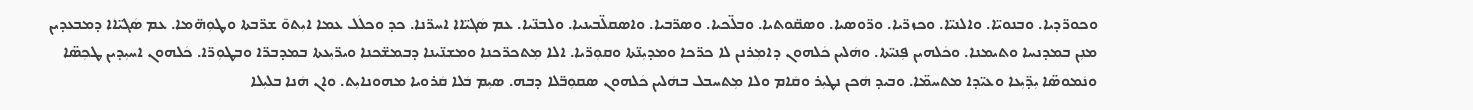ܘܟܘܪ̈ܕܝܐ. ܘܒܢܘܝ̈ܐ. ܘܐܠܢܝ̈ܐ. ܘܟܙܪ̈ܝܐ. ܘܪ̈ܘܣܝܐ. ܘܣܩ̈ܘܬܝܐ. ܘܒܠ̈ܟܝܐ. ܘܣܪ̈ܒܝܐ. ܘܐܣܩܠ̈ܒܝܢܝܐ. ܘܠܒܢ̈ܝܐ. ܥܡ ܣܿܓܝ̈ܐܐ ܐܚܪ̈ܢܐ. ܟܕ ܘܟܠܿܠ ܥܡܐ ܐܝܼܬܘ̄ ܫܪ̈ܒܬܐ ܘܛܘܼܗ̈ܡܐ. ܥܡ ܣܿܓܝ̈ܐܐ ܕܡܒܥܕܝܢ ܡܢܼܢ ܒܡܕܢܚܐ ܘܬܝܡܢܐ. ܘܟܿܠܗܝܢ ܦܼܢܝ̈ܬܐ. ܘܗܿܠܝܢ ܟܿܠܗܘܢ ܕܐܡܼܪܢܢ ܠܐ ܟܪ̈ܟܐ ܘܡܕܝܼܢ̈ܬܐ ܘܩܘܼܪ̈ܝܐ. ܐܠܐ ܡܼܬܟܪ̈ܟܢܐ ܘܡܫܢ̈ܝܢܐ ܕܒܡܫ̈ܟܢܐ ܘܝܪ̈ܝܼܥܬܐ ܒܡܕܒܪ̈ܐ ܘܒܛܘܼܪ̈ܐ. ܟܿܠܗܘܢ ܐܚܝܼܕܝܢ ܛܟܼܣ̈ܐ ܘܢܿܡܘܣ̈ܐ ܝܼܕ̈ܝܼܥܐ ܘܥܝ̈ܕܐ ܡܬܚܡ̈ܐ. ܘܒܝܕ ܗܿܟܢ ܢܛܝܼܪ ܘܩܿܐܡ ܘܠܐ ܡܼܬܚܒܠ ܒܗܿܠܝܢ ܟܿܠܗܘܢ ܣܩܘܼܒ̈ܠܐ ܕܒܗ. ܣܝܼܡ ܒܿܠܐ ܩܿܪܘܝܐ ܡܗܘܢܐܝܼܬ. ܘܐܢ ܗܿܢܐ ܒܠܝܼܠܐ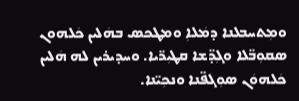ܘܡܼܬܚܒܠܢܐ ܕܡܿܠܐܼ ܘܡܛܟܣ ܒܗܿܠܝܢ ܟܿܠܗܘܢ ܣܩܘܼܒ̈ܠܐ ܘܓܼܕ̈ܫܐ ܩܛܝܼܪ̈ܝܐ. ܘܚܕܝܪܝܢ ܠܗ ܗܿܠܝܢ ܟܿܠܗܘܿܢ ܣܘܼܓܦ̈ܢܐ ܘܢܟܼܝ̈ܢܐ.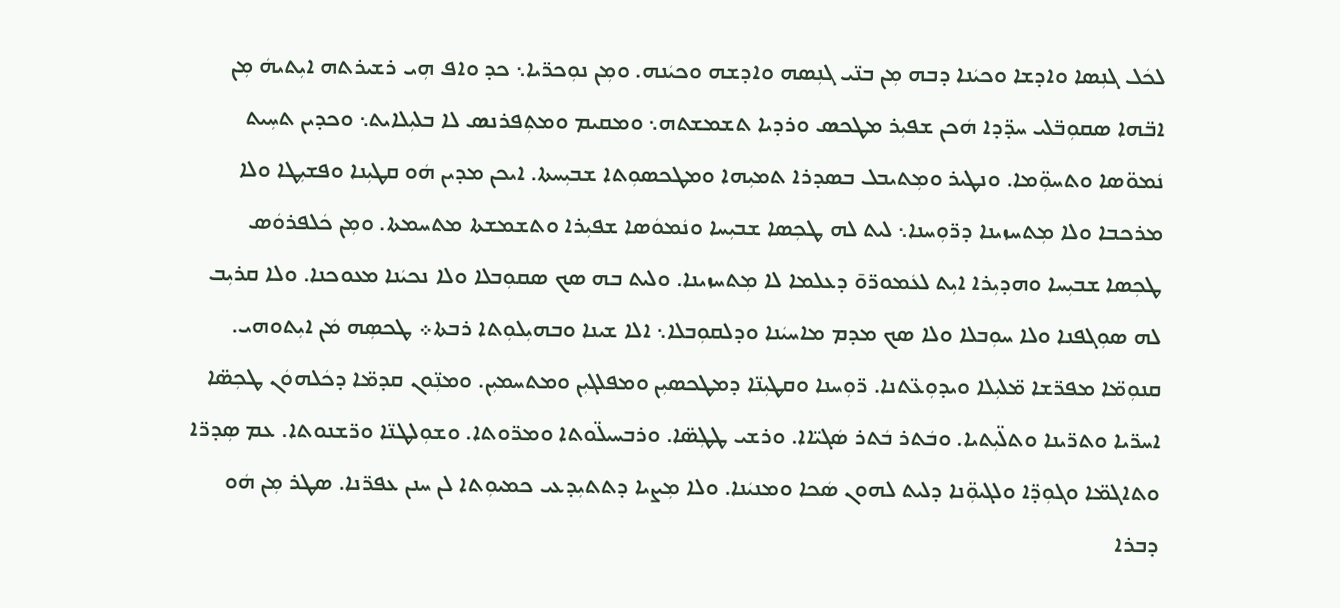ܠܟܿܠ ܓܢܼܣܐ ܘܐܕܫܐ ܘܟܝܿܢܐ ܕܒܗ ܡܼܢ ܒܢ̈ܝ ܓܢܼܣܗ ܘܐܕܫܗ ܘܟܝܿܢܗ. ܘܡܼܢ ܢܘܼܟܪ̈ܝܐ܆ ܟܕ ܘܐܦ ܗܼܝ ܪܫܝܪܬܗ ܐܝܼܬܝܗܿ ܡܼܢ ܐܒ̈ܗܐ ܣܩܘܼܒ̈ܠܝ ܚܕ̈ܕܐ ܗܿܟܢ ܫܦܝܼܪ ܡܛܟܣ ܘܪܕܝܐ ܬܫܡܫܬܗ܆ ܘܡܩܝܡ ܘܡܬܼܦܪܢܣ ܠܐ ܒܠܝܼܠܐܝܬ܆ ܘܟܕܝܢ ܬܚܼܝܬ ܢܿܡܘ̈ܣܐ ܘܬܚܘܼ̈ܡܐ. ܘܢܛܝܪ ܘܡܼܬܝܒܠ ܒܣܕܪܐ ܬܡܝܼܗܐ ܘܡܛܟܣܘܼܬܐ ܫܒܝܼܚܬܐ. ܐܝܟܢ ܡܕܝܢ ܗܿܘ ܩܛܝܼܢܐ ܘܦܫܝܼܛܐ ܘܠܐ ܡܪܟܒܐ ܘܠܐ ܡܼܬܚܙܝܢܐ ܕܪ̈ܘܼܚܢܐ܆ ܠܝܬ ܠܗ ܛܟܼܣܐ ܫܒܝܼܚܐ ܘܢܿܡܘܿܣܐ ܫܦܝܼܪܐ ܘܬܫܡܫܬܐ ܡܬܚܡܬܐ. ܘܡܼܢ ܟܿܠܦܪܘܿܣ ܛܟܼܣܐ ܫܒܝܼܚܐ ܘܗܕܝܼܪܐ ܐܝܼܬ ܠܥܿܡܘܪ̈ܘ̄ ܕܥܠܡܐ ܠܐ ܡܼܬܚܙܝܢܐ. ܘܠܝܬ ܒܗ ܣܟ ܣܩܘܼܒܠܐ ܘܠܐ ܢܟܝܿܢܐ ܡܥܘܟܢܐ. ܘܠܐ ܩܪܝܼܒ ܠܗ ܣܘܼܓܦܢܐ ܘܠܐ ܚܘܼܒܠܐ ܘܠܐ ܣܟ ܡܕܡ ܡܐܚܝܿܢܐ ܘܕܠܩܘܼܒܠܐ܆ ܐܠܐ ܫܝܢܐ ܘܒܗܝܼܠܘܼܬܐ ܪܒܬܐ܀ ܛܟܣܼܗ ܡܿܢ ܐܝܼܬܘܗܝ. ܩܢܘܼܡ̈ܐ ܡܦܪ̈ܫܐ ܡ̈ܠܝܼܠܐ ܘܝܕܘܼܥ̈ܬܢܐ. ܪ̈ܘܼܚܢܐ ܘܩܛܝܼܢ̈ܐ ܕܡܛܟܣܝܼܢ ܘܡܦܠܓܝܼܢ ܘܡܬܚܡܝܼܢ. ܘܡܢܼ̈ܘܢ ܩܕܡ̈ܐ ܕܟܿܠܗܘܿܢ ܛܟܼܣ̈ܐ ܐܚܪ̈ܝܐ ܘܬܪ̈ܝܢܐ ܘܬܠ̈ܝܼܬܝܐ. ܘܒܿܬܪ ܒܿܬܪ ܣܿܓܝ̈ܐܐ. ܘܪܫܝ ܛܛܼܣ̈ܐ. ܘܪܒܚܝܠ̈ܘܬܐ ܘܡܪ̈ܘܬܐ. ܘܫܘܼܠܛܢ̈ܐ ܘܪ̈ܫܢܘܬܐ. ܥܡ ܣܼܕܪ̈ܐ ܘܬܐܓܡ̈ܐ ܘܓܘܼܕ̈ܐ ܘܠܓܝܘܼ̈ܢܐ ܕܠܝܬ ܠܗܘܢ ܣܿܟܐ ܘܡܢܝܿܢܐ. ܘܠܐ ܡܼܨܝܐ ܕܬܬܝܼܕܥܝ ܟܡܝܘܼܬܐ ܠܢ ܚܢܢ ܥܦܪ̈ܢܐ. ܣܛܪ ܡܼܢ ܗܿܘ ܕܒܪܐ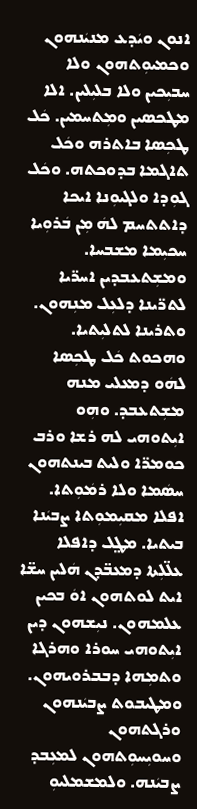ܐܢܘܢ ܘܝܿܕܥ ܡܢܝܿܢܗܘܢ ܘܟܡܝܘܼܬܗܘܢ ܘܠܐ ܚܒܝܼܟܝܢ ܘܠܐ ܒܠܝܼܠܝܢ. ܐܠܐ ܡܛܟܣܝܢ ܘܡܼܬܚܡܝܢ. ܟܿܠ ܛܟܼܣܐ ܒܐܬܪܗ ܘܟܿܠ ܬܐܓܡܐ ܒܕܘܟܬܗ. ܘܟܿܠ ܓܘܼܕܐ ܘܠܓܝܘܼܢܐ ܐܝܟܐ ܕܐܬܬܚܡ ܠܗܿ ܡܼܢ ܒܿܪܘܼܝܐ ܚܟܝܼܡܐ ܡܫܒܚܐ. ܘܡܫܼܬܥܒܕܝܢ ܐܚܪ̈ܝܐ ܠܬܪ̈ܝܢܐ ܕܠܥܼܠ ܡܢܼܗܘܢ. ܘܬܪܝܢܐ ܠܬܠܝܼܬܝܐ. ܘܗܟܘܬ ܟܿܠ ܛܟܼܣܐ ܠܗܿܘ ܕܡܥܠܝ ܡܢܗ ܡܫܼܬܥܒܕ. ܘܗܼܘ ܐܝܼܬܘܗܝ ܠܗ ܪܫܐ ܘܪܒ ܟܘܡܪ̈ܐ ܘܠܝܬ ܒܝܢܬܗܘܢ ܚܣܿܡܐ ܘܠܐ ܪܡܿܘܼܬܐ. ܐܦܠܐ ܡܩܝܼܡܘܼܬܐ ܨܒܝܿܢܐ ܒܝܬܝܐ. ܡܛ݀ܠ ܕܐܦܠܐ ܥܠ̈ܠܼܬܐ ܕܡܥܒ̈ܕܢ ܗܿܠܝܢ ܚܫ̈ܐ ܐܝܬ ܠܘܬܗܘܢ ܐܘܿ ܒܟܝܢ ܥܠܡܗܘܢ. ܢܝܼܫܗܘܢ ܕܝܢ ܐܝܼܬܘܗܝ ܚܘܪܐ ܘܗܪܓܐ ܘܬܡܼܗܐ ܕܒܒܪܘܝܗܘܢ. ܘܡܛܝܒܘܬ ܨܒܝܿܢܗܘܢ ܘܪܓܬܗܘܢ ܘܚܘܝܼܚܘܼܬܗܘܢ ܠܡܥܼܒܕ ܨܒܝܿܢܗ. ܘܠܡܫܡܠܝܘܼ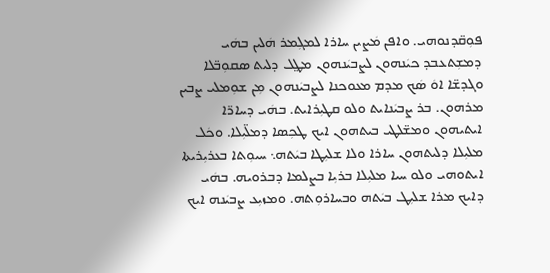ܦܘܼܩ̈ܕܢܘܗܝ. ܘܐܦܢ ܡܿܨܝܢ ܚܐܪܐ ܠܡܓܼܡܪ ܗܿܠܝܢ ܒܗܿܝ ܕܡܫܼܬܥܒܕ ܟܝܿܢܗܘܢ ܠܨܒܝܿܢܗܘܢ ܡܛ݀ܠ ܕܠܝܬ ܣܩܘܼܒ̈ܠܐ ܘܓܕܫ̈ܐ ܐܘܿ ܣܿܟ ܡܕܡ ܡܥܘܟܢܐ ܠܨܒܝܿܢܗܘܢ ܡܼܢ ܫܘܼܡܠܝ ܨܒܝܢ ܡܪܗܘܢ. ܒܪ ܨܒܝܿܢܐܝܬ ܘܠܘ ܩܛܝܼܪܐܝܬ. ܒܗܿܝ ܕܚܐܪ̈ܐ ܐܝܬܝܗܘܢ ܘܡܫ̈ܠܛܝ ܒܝܬܗܘܢ ܐܝܟ ܛܟܼܣܐ ܕܡܠ̈ܝܼܠܐ. ܘܟܿܠ ܡܠܝܼܠܐ ܕܠܝܬܗܘܢ ܚܐܪܐ ܘܠܐ ܫܠܝܼܛܐ ܒܝܿܬܗ܆ ܚܝܘܼܬܐ ܒܥܪܝܼܪܝܬܐ
ܐܝܬܘܗܝ ܘܠܘ ܚܝܐ ܡܠܝܼܠܐ ܒܪܝܼܐ ܒܨܠܡܐ ܕܒܪܘܝܗ. ܒܗܿܝ ܕܐܝܟ ܡܪܐ ܫܠܝܼܛ ܒܝܿܬܗ ܘܒܚܐܪܘܼܬܗ. ܘܡܙܝܼܥ ܨܒܝܿܢܗ ܐܝܟ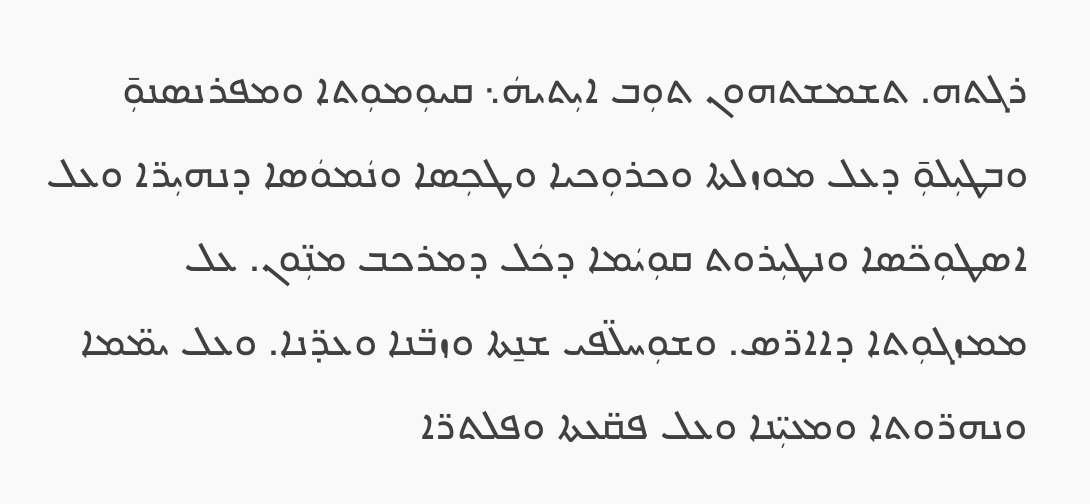ܪܓܬܗ. ܬܫܡܫܬܗܘܢ ܬܘܼܒ ܐܝܼܬܝܗܿ܆ ܩܝܘܼܡܘܼܬܐ ܘܡܦܪܢܣܢܘܼ̄ ܘܒܛܝܼܠܘܼ̄ ܕܥܠ ܡܘܙܠܬܐ ܘܟܪܘܼܟܝܐ ܘܛܟܼܣܐ ܘܢܿܡܘܿܣܐ ܕܢܗܝܼܪ̈ܐ ܘܥܠ ܐܣܛܘܼܟ̈ܣܐ ܘܢܛܝܼܪܘܬ ܩܘܼܝܿܡܐ ܕܟܿܠ ܕܡܪܟܒ ܡܢܼ̈ܘܢ. ܥܠ ܡܡܙܓܘܼܬܐ ܕܐܐܪ̈ܣ. ܘܫܘܼܚܠ̈ܦܝ ܫܢ̱ܬܐ ܘܙܒ̈ܢܐ ܘܥܕ̈ܢܐ. ܘܥܠ ܝܡ̈ܡܐ ܘܢܗܪ̈ܘܬܐ ܘܡܥܝܼ̈ܢܐ ܘܥܠ ܦܩ̈ܥܬܐ ܘܦܠܬܪ̈ܐ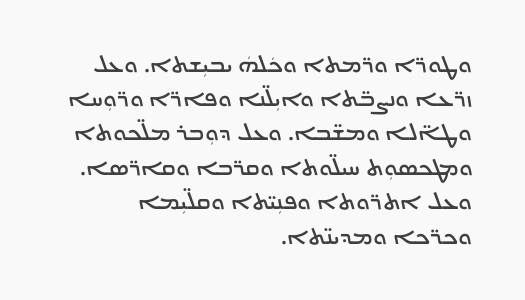ܘܛܘܪ̈ܐ ܘܪ̈ܡܬܐ ܘܟܿܠܗܿ ܝܒܝܼܫܬܐ. ܘܥܠ ܙܪ̈ܥܐ ܘܢܨܒ̈ܬܐ ܘܐܝܼܠ̈ܢܐ ܘܦܐܪ̈ܐ ܘܪ̈ܘܼܚܐ ܘܛܐ̈ܠܐ ܘܡܫ̈ܒܐ. ܘܥܠ ܕܘܼܒܪ ܡܠ̈ܟܘܬܐ ܘܡܛܟܣܘܼܬ ܚܝܠ̈ܘܬܐ ܘܩܪ̈ܒܐ ܘܩܐܪ̈ܣܐ. ܘܥܠ ܐܬܪ̈ܘܬܐ ܘܦܢܼܝ̈ܬܐ ܘܩܠ̈ܝܼܡܐ ܘܟܪ̈ܟܐ ܘܡܕܝܢ̈ܬܐ.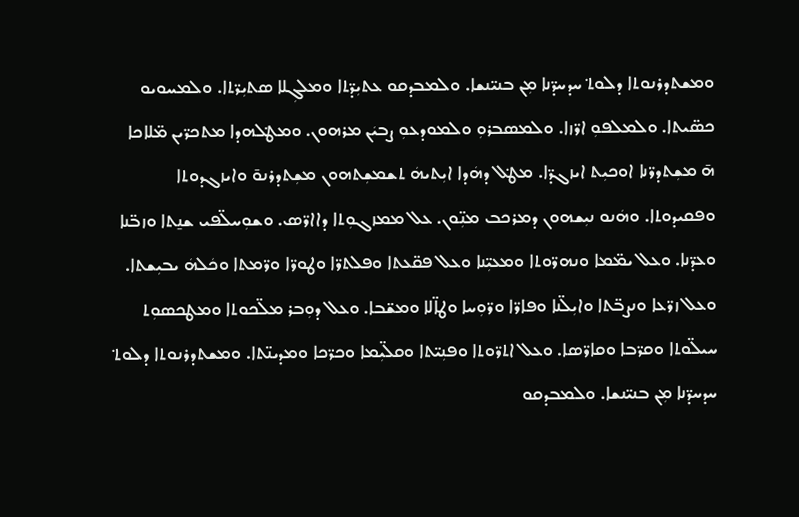ܘܡܫܬܕܪܢܘܬܐ ܕܠܘܬ݀ ܚܕܚܕ̈ܢܐ ܡܼܢ ܒܢܝ̈ܢܫܐ. ܘܠܡܒܕܩܘ ܥܬܝܼܕ̈ܬܐ ܘܡܠܓܼܠܐ ܣܬܝܼܪ̈ܬܐ. ܘܠܡܚܘܝܘ ܟܣ̈ܝܬܐ. ܘܠܡܠܦܘܼ ܐܪ̈ܙܐ. ܘܠܡܣܒܪܘܼ ܘܠܡܘܕܥܘܼ ܨܒܝܿܢ ܡܪܗܘܢ. ܘܡܛ݀ܠܗܕܐ ܡܬܟܪ̈ܝܢ ܡ̈ܠܐܟܐ ܗ̄ ܡܫܼܬܕܪ̈ܢܐ ܐܘܟܝܼܬ ܐܝܙܓܕ̈ܐ. ܡܛ݀ܠ ܕܗܿܕܐ ܐܝܼܬܝܗܿ ܬܫܡܫܼܬܗܘܢ ܡܫܼܬܕܪܢܘ̄ ܘܐܝܙܓܕܘܬܐ ܘܦܩܝܕܘܬܐ. ܘܗܿܢܘ ܢܝܼܫܗܘܢ ܕܡܪܟܒ ܡܢܼ̈ܘܢ. ܥܠ ܡܡܙܓܘܼܬܐ ܕܐܐܪ̈ܣ. ܘܫܘܼܚܠ̈ܦܝ ܫܢ̱ܬܐ ܘܙܒ̈ܢܐ ܘܥܕ̈ܢܐ. ܘܥܠ ܝܡ̈ܡܐ ܘܢܗܪ̈ܘܬܐ ܘܡܥܝܼ̈ܢܐ ܘܥܠ ܦܩ̈ܥܬܐ ܘܦܠܬܪ̈ܐ ܘܛܘܪ̈ܐ ܘܪ̈ܡܬܐ ܘܟܿܠܗܿ ܝܒܝܼܫܬܐ. ܘܥܠ ܙܪ̈ܥܐ ܘܢܨܒ̈ܬܐ ܘܐܝܼܠ̈ܢܐ ܘܦܐܪ̈ܐ ܘܪ̈ܘܼܚܐ ܘܛܐ̈ܠܐ ܘܡܫ̈ܒܐ. ܘܥܠ ܕܘܼܒܪ ܡܠ̈ܟܘܬܐ ܘܡܛܟܣܘܼܬ ܚܝܠ̈ܘܬܐ ܘܩܪ̈ܒܐ ܘܩܐܪ̈ܣܐ. ܘܥܠ ܐܬܪ̈ܘܬܐ ܘܦܢܼܝ̈ܬܐ ܘܩܠ̈ܝܼܡܐ ܘܟܪ̈ܟܐ ܘܡܕܝܢ̈ܬܐ. ܘܡܫܬܕܪܢܘܬܐ ܕܠܘܬ݀ ܚܕܚܕ̈ܢܐ ܡܼܢ ܒܢܝ̈ܢܫܐ. ܘܠܡܒܕܩܘ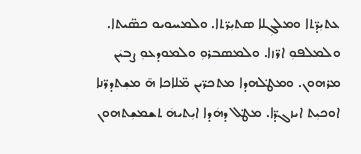ܥܬܝܼܕ̈ܬܐ ܘܡܠܓܼܠܐ ܣܬܝܼܪ̈ܬܐ. ܘܠܡܚܘܝܘ ܟܣ̈ܝܬܐ. ܘܠܡܠܦܘܼ ܐܪ̈ܙܐ. ܘܠܡܣܒܪܘܼ ܘܠܡܘܕܥܘܼ ܨܒܝܿܢ ܡܪܗܘܢ. ܘܡܛ݀ܠܗܕܐ ܡܬܟܪ̈ܝܢ ܡ̈ܠܐܟܐ ܗ̄ ܡܫܼܬܕܪ̈ܢܐ ܐܘܟܝܼܬ ܐܝܙܓܕ̈ܐ. ܡܛ݀ܠ ܕܗܿܕܐ ܐܝܼܬܝܗܿ ܬܫܡܫܼܬܗܘܢ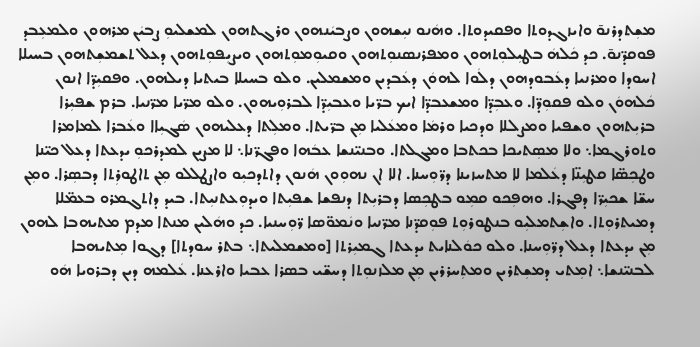ܡܫܼܬܕܪܢܘ̄ ܘܐܝܙܓܕܘܬܐ ܘܦܩܝܕܘܬܐ. ܘܗܿܢܘ ܢܝܼܫܗܘܢ ܘܨܒܝܿܢܗܘܢ ܘܪܓܬܗܘܢ ܠܡܫܠܝܘܼ ܨܒܝܿܢ ܡܪܗܘܢ ܘܠܡܥܼܒܕ ܦܘܩܕ̈ܢܘ̄. ܟܕ ܟܿܠܗܿ ܒܛܝܼܠܘܼܬܗܘܢ ܘܡܦܪܢܣܢܘܼܬܗܘܢ ܘܩܝܘܼܡܘܼܬܗܘܢ ܘܝܨܝܼܦܘܼܬܗܘܢ ܕܥܠ ܬܫܡܫܼܬܗܘܢ ܒܚܝܠܐ ܐܚܘܕܐ ܘܡܪܢܝܐ ܕܥܿܒܘܕܗܘܢ ܕܠܿܘܐ ܠܗܘܿܢ ܕܥܿܒܕܝܢ ܘܡܫܡܠܝܢ. ܘܠܘ ܒܚܝܠܐ ܒܝܬܝܐ ܕܝܠܗܘܢ. ܘܦܩܝܼܕ̈ܐ ܐܢܘܢ ܟܿܠܗܘܿܢ ܘܠܘ ܦܩܘܼܕ̈ܐ. ܘܥܒܼܕ̈ܐ ܘܡܫܥܒܕ̈ܐ ܐܝܟ ܒܪ̈ܝܐ ܘܥܒܝܼܕ̈ܐ ܠܒܪܘܼܝܗܘܢ. ܘܠܘ ܡܪ̈ܝܐ ܡܪ̈ܢܝܐ. ܒܪܡ ܫܦܝܼܪܐ ܒܪܝܼܬܗܘܢ ܘܫܦܝܐ ܘܡܨܠܠܐ ܘܕܟܝܐ ܘܪܡܿܐ ܘܡܥܿܠܝܐ ܡܼܢ ܒܪ̈ܝܬܐ. ܘܡܠܼܬܐ ܕܥܠܝܗܘܢ ܣܿܓܝܼܐܐ ܘܥܿܒܪܐ ܠܡܐܡܪܐ ܘܬܘܪܓܡܐ܆ ܘܠܐ ܡܣܼܬܝܟܐ ܒܟܬܒܐ ܘܡܓܠܬܐ. ܘܒܢܝ̈ܢܫܐ ܥܒܿܗܐ ܘܦܓܪ̈ܢܐ܆ ܠܐ ܡܨܝܢ ܠܡܕܪܟܘܼ ܝܕܥܬܐ ܕܥܠ ܟܝ̈ܢܐ ܘܛܟܼܣ̈ܐ ܩܛܝܼܢ̈ܐ ܕܥܿܠܡܐ ܠܐ ܡܬܚܙܝܢܐ ܕܪ̈ܘܼܚܢܐ. ܐܠܐ ܐܢ ܢܗܘܼܘܢ ܗܿܢܘܢ ܕܐܬܕܟܝܼܘ ܘܐܨܛܠܠܘ ܡܼܢ ܬܐܛܘܪܼܬܐ ܕܒܣܼܪܐ. ܘܡܼܢ ܚܫ̈ܐ ܫܟܝܼܪ̈ܐ ܕܦܓܪܐ. ܘܗܦܼܟܘ ܩܡܼܘ ܒܛܟܼܣܐ ܕܒܪܝܼܬܐ ܕܢܦܫܐ ܫܦܝܼܬܐ ܘܝܕܘܼܥܬܢܝܼܬܐ. ܒܝܕ ܕܐܬܓܡܪܘ ܒܥܡ̈ܠܐ ܕܡܝܬܪܘܼܬܐ. ܘܐܫܼܬܡܠܝܼܘ ܒܢܛܘܪܘܼܬ ܦܘܼܩܕ̈ܢܐ ܡܪ̈ܢܝܐ ܘܢܿܡܘ̈ܣܐ ܪ̈ܘܼܚܢܝܐ. ܟܕ ܘܗܿܠܝܢ ܡܢܬܐ ܡܕܡ ܡܬܝܗܒܐ ܠܗܘܢ ܡܼܢ ܝܕܥܬܐ ܕܥܠ ܕܪ̈ܘܼܚܢܐ. ܘܠܘ ܟܘܿܠܢܐܝܬ ܝܕܥܬܐ ܓܡܝܼܪܬܐ [ܘܡܫܡܠܝܬܐ܆ ܒܬܪ ܚܘܕܬܐ] ܕܓܘܐ ܡܼܬܝܗܒܐ ܠܒܢܝ̈ܢܫܐ܆ ܐܡܼܬܝ ܕܡܫܼܬܪܝܢ ܘܡܬܼܚܪܪܝܢ ܡܼܢ ܡܠܙܢܘܼܬܐ ܕܚܫ̈ܝ ܒܣܪܐ ܥܒܝܐ ܘܐܪܥܢܐ. ܥܿܠܡܗ ܕܝܢ ܕܒܪܘܝܐ ܗܿܘ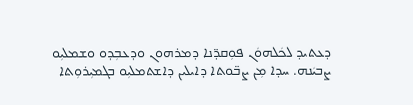ܕܥܬܝܕ ܠܟܿܠܗܘܿܢ ܦܘܼܩܕ̈ܢܐ ܕܡܪܗܘܢ ܘܕܥܒܼܕܘ ܘܫܡܠܝܼܘ
ܨܒܝܿܢܗ. ܚܕܐ ܡܼܢ ܨܒ̈ܘܬܐ ܕܐܝܠܝܢ ܕܐܫܬܡܠܝܼܘ ܒܓܡܝܼܪܘܼܬܐ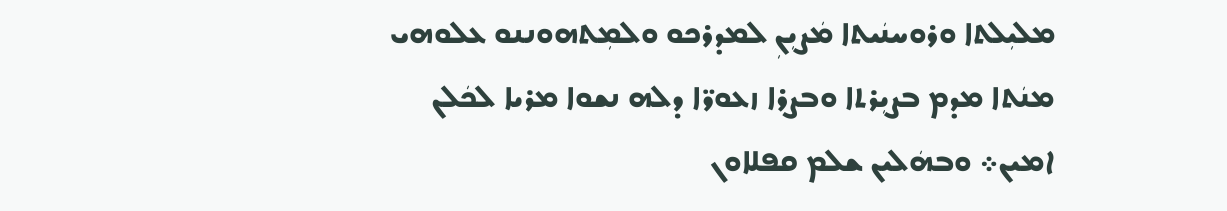ܡܠܝܼܠܬܐ ܘܪܘܚܢܿܝܬܐ ܡܿܨܝܼܢܼ ܠܡܕܪܟܘ ܘܠܡܼܬܗܘܢܢܘ ܥܠܘܗܝ ܡܢܿܬܐ ܡܕܡ ܒܨܝܼܪܬܐ ܘܒܨܪܐ ܙܥܘܪ̈ܐ ܕܠܗ ܢܫܘܐ ܡܪܝܐ ܠܟܿܠܢ ܐܡܝܢ܀ ܘܒܗܿܠܝܢ ܫܠܡ ܩܦܠܐܘܢ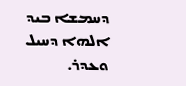ܕܚܡܫܐ ܒܝܕ ܐܠܗܐ ܕܚܝܠ ܘܥܕܪ.